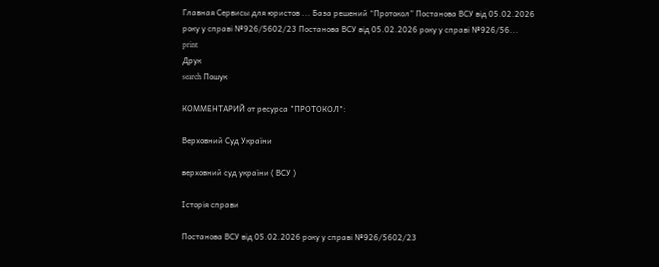Главная Сервисы для юристов ... База решений “Протокол” Постанова ВСУ від 05.02.2026 року у справі №926/5602/23 Постанова ВСУ від 05.02.2026 року у справі №926/56...
print
Друк
search Пошук

КОММЕНТАРИЙ от ресурса "ПРОТОКОЛ":

Верховний Суд України

верховний суд україни ( ВСУ )

Історія справи

Постанова ВСУ від 05.02.2026 року у справі №926/5602/23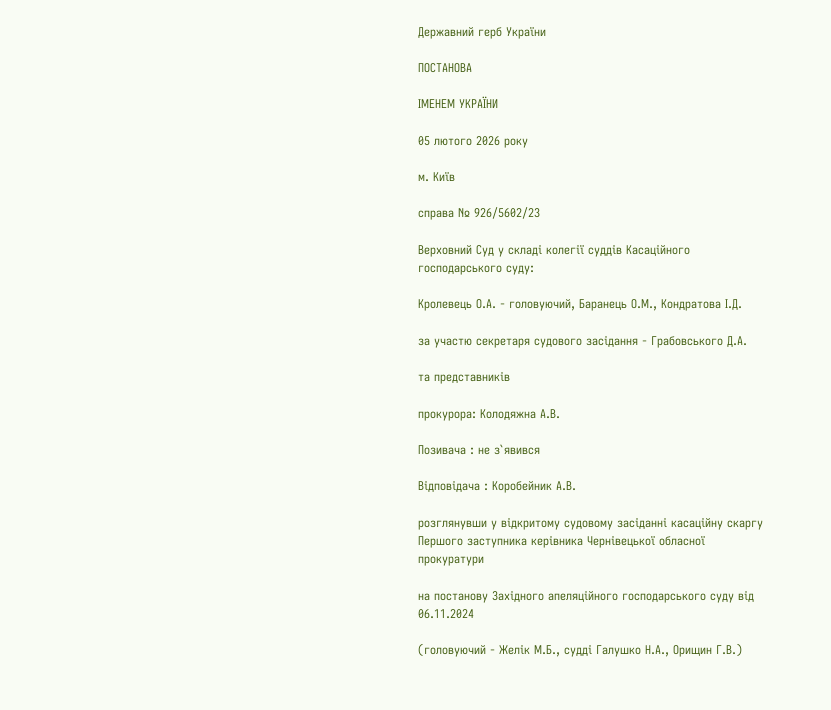Державний герб України

ПОСТАНОВА

ІМЕНЕМ УКРАЇНИ

05 лютого 2026 року

м. Київ

cправа № 926/5602/23

Верховний Суд у складі колегії суддів Касаційного господарського суду:

Кролевець О.А. - головуючий, Баранець О.М., Кондратова І.Д.

за участю секретаря судового засідання - Грабовського Д.А.

та представників

прокурора: Колодяжна А.В.

Позивача : не з`явився

Відповідача : Коробейник А.В.

розглянувши у відкритому судовому засіданні касаційну скаргу Першого заступника керівника Чернівецької обласної прокуратури

на постанову Західного апеляційного господарського суду від 06.11.2024

(головуючий - Желік М.Б., судді Галушко Н.А., Орищин Г.В.)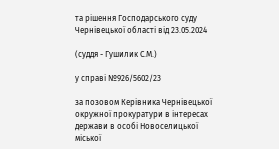та рішення Господарського суду Чернівецької області від 23.05.2024

(суддя - Гушилик С.М.)

у справі №926/5602/23

за позовом Керівника Чернівецької окружної прокуратури в інтересах держави в особі Новоселицької міської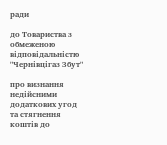ради

до Товариства з обмеженою відповідальністю "Чернівцігаз Збут"

про визнання недійсними додаткових угод та стягнення коштів до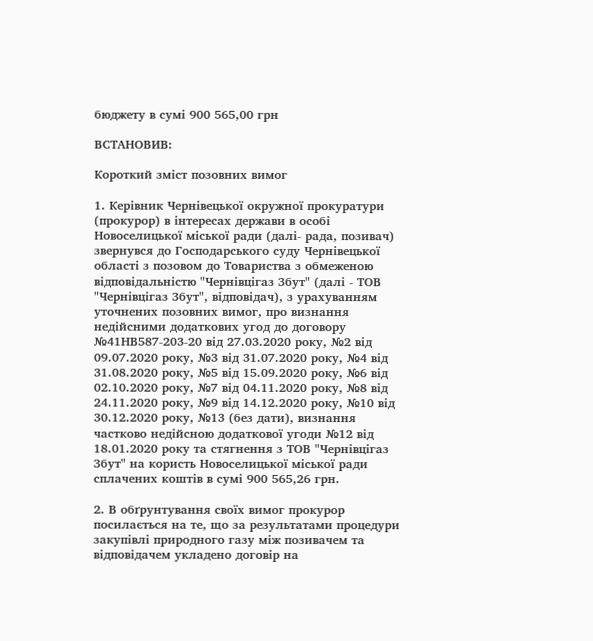бюджету в сумі 900 565,00 грн

ВСТАНОВИВ:

Короткий зміст позовних вимог

1. Керівник Чернівецької окружної прокуратури (прокурор) в інтересах держави в особі Новоселицької міської ради (далі- рада, позивач) звернувся до Господарського суду Чернівецької області з позовом до Товариства з обмеженою відповідальністю "Чернівцігаз Збут" (далі - ТОВ "Чернівцігаз Збут", відповідач), з урахуванням уточнених позовних вимог, про визнання недійсними додаткових угод до договору №41НВ587-203-20 від 27.03.2020 року, №2 від 09.07.2020 року, №3 від 31.07.2020 року, №4 від 31.08.2020 року, №5 від 15.09.2020 року, №6 від 02.10.2020 року, №7 від 04.11.2020 року, №8 від 24.11.2020 року, №9 від 14.12.2020 року, №10 від 30.12.2020 року, №13 (без дати), визнання частково недійсною додаткової угоди №12 від 18.01.2020 року та стягнення з ТОВ "Чернівцігаз Збут" на користь Новоселицької міської ради сплачених коштів в сумі 900 565,26 грн.

2. В обґрунтування своїх вимог прокурор посилається на те, що за результатами процедури закупівлі природного газу між позивачем та відповідачем укладено договір на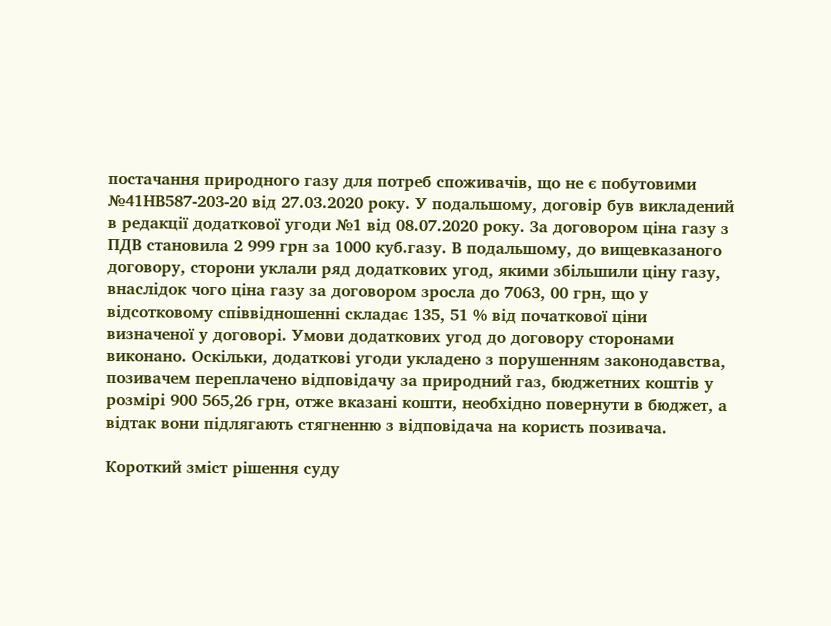постачання природного газу для потреб споживачів, що не є побутовими №41НВ587-203-20 від 27.03.2020 року. У подальшому, договір був викладений в редакції додаткової угоди №1 від 08.07.2020 року. За договором ціна газу з ПДВ становила 2 999 грн за 1000 куб.газу. В подальшому, до вищевказаного договору, сторони уклали ряд додаткових угод, якими збільшили ціну газу, внаслідок чого ціна газу за договором зросла до 7063, 00 грн, що у відсотковому співвідношенні складає 135, 51 % від початкової ціни визначеної у договорі. Умови додаткових угод до договору сторонами виконано. Оскільки, додаткові угоди укладено з порушенням законодавства, позивачем переплачено відповідачу за природний газ, бюджетних коштів у розмірі 900 565,26 грн, отже вказані кошти, необхідно повернути в бюджет, а відтак вони підлягають стягненню з відповідача на користь позивача.

Короткий зміст рішення суду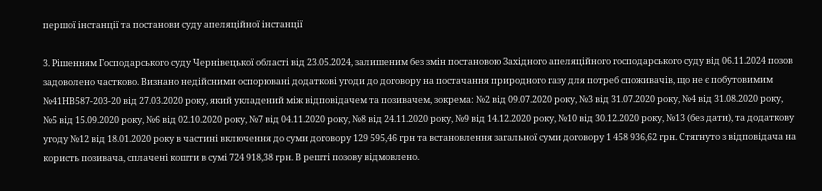першої інстанції та постанови суду апеляційної інстанції

3. Рішенням Господарського суду Чернівецької області від 23.05.2024, залишеним без змін постановою Західного апеляційного господарського суду від 06.11.2024 позов задоволено частково. Визнано недійсними оспорювані додаткові угоди до договору на постачання природного газу для потреб споживачів, що не є побутовимим №41НВ587-203-20 від 27.03.2020 року, який укладений між відповідачем та позивачем, зокрема: №2 від 09.07.2020 року, №3 від 31.07.2020 року, №4 від 31.08.2020 року, №5 від 15.09.2020 року, №6 від 02.10.2020 року, №7 від 04.11.2020 року, №8 від 24.11.2020 року, №9 від 14.12.2020 року, №10 від 30.12.2020 року, №13 (без дати), та додаткову угоду №12 від 18.01.2020 року в частині включення до суми договору 129 595,46 грн та встановлення загальної суми договору 1 458 936,62 грн. Стягнуто з відповідача на користь позивача, сплачені кошти в сумі 724 918,38 грн. В решті позову відмовлено.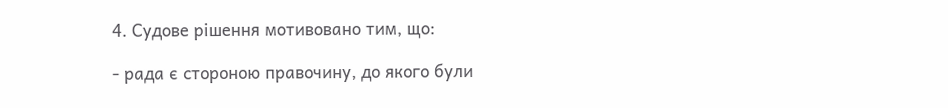4. Судове рішення мотивовано тим, що:

- рада є стороною правочину, до якого були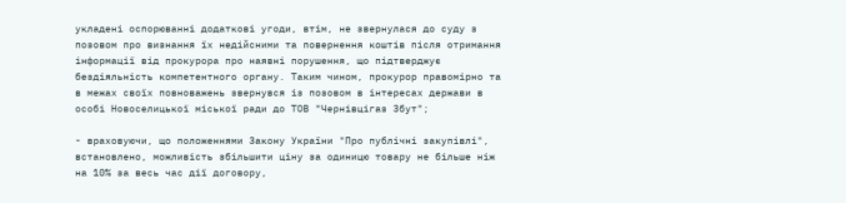укладені оспорюванні додаткові угоди, втім, не звернулася до суду з позовом про визнання їх недійсними та повернення коштів після отримання інформації від прокурора про наявні порушення, що підтверджує бездіяльність компетентного органу. Таким чином, прокурор правомірно та в межах своїх повноважень звернувся із позовом в інтересах держави в особі Новоселицької міської ради до ТОВ "Чернівцігаз Збут";

- враховуючи, що положеннями Закону України "Про публічні закупівлі", встановлено, можливість збільшити ціну за одиницю товару не більше ніж на 10% за весь час дії договору,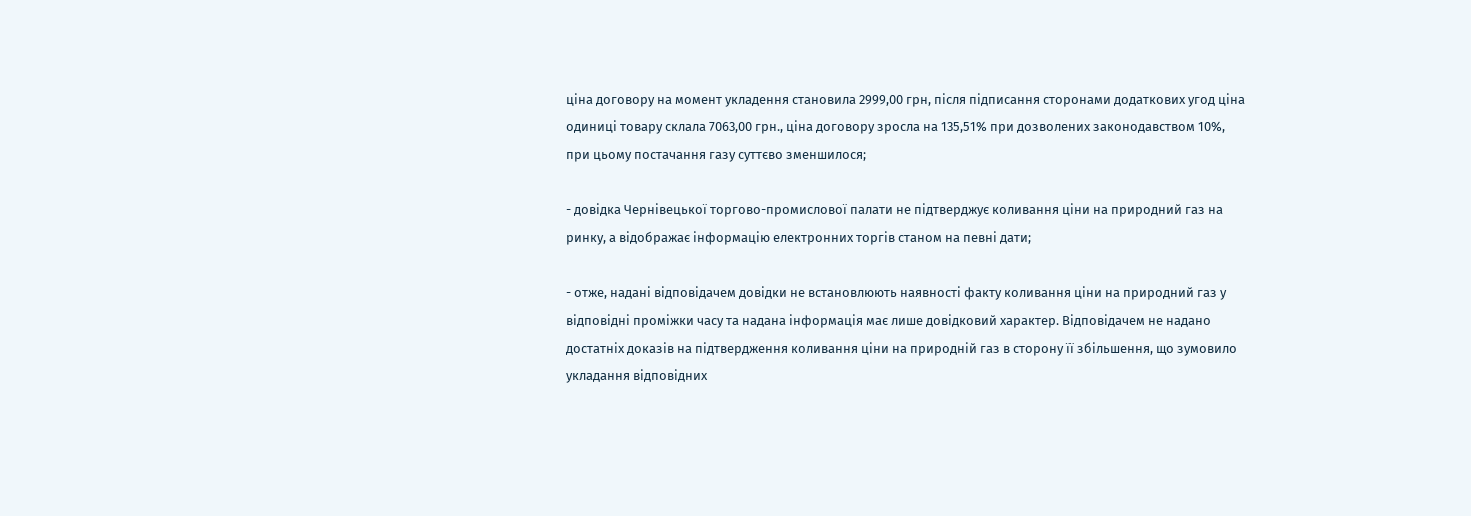ціна договору на момент укладення становила 2999,00 грн, після підписання сторонами додаткових угод ціна одиниці товару склала 7063,00 грн., ціна договору зросла на 135,51% при дозволених законодавством 10%, при цьому постачання газу суттєво зменшилося;

- довідка Чернівецької торгово-промислової палати не підтверджує коливання ціни на природний газ на ринку, а відображає інформацію електронних торгів станом на певні дати;

- отже, надані відповідачем довідки не встановлюють наявності факту коливання ціни на природний газ у відповідні проміжки часу та надана інформація має лише довідковий характер. Відповідачем не надано достатніх доказів на підтвердження коливання ціни на природній газ в сторону її збільшення, що зумовило укладання відповідних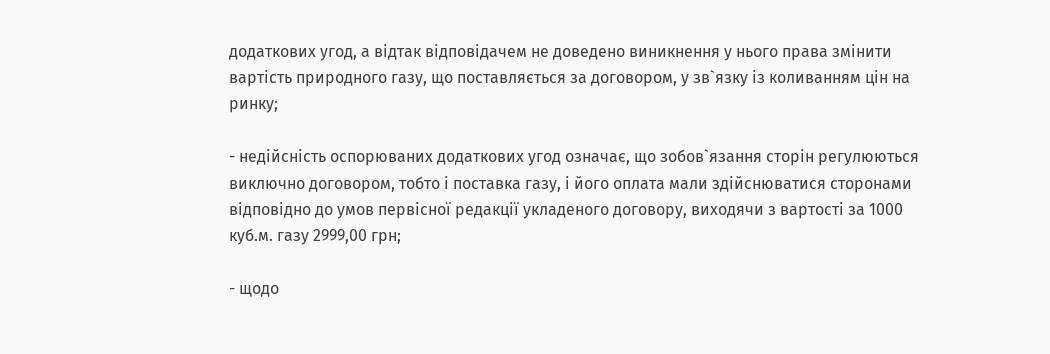додаткових угод, а відтак відповідачем не доведено виникнення у нього права змінити вартість природного газу, що поставляється за договором, у зв`язку із коливанням цін на ринку;

- недійсність оспорюваних додаткових угод означає, що зобов`язання сторін регулюються виключно договором, тобто і поставка газу, і його оплата мали здійснюватися сторонами відповідно до умов первісної редакції укладеного договору, виходячи з вартості за 1000 куб.м. газу 2999,00 грн;

- щодо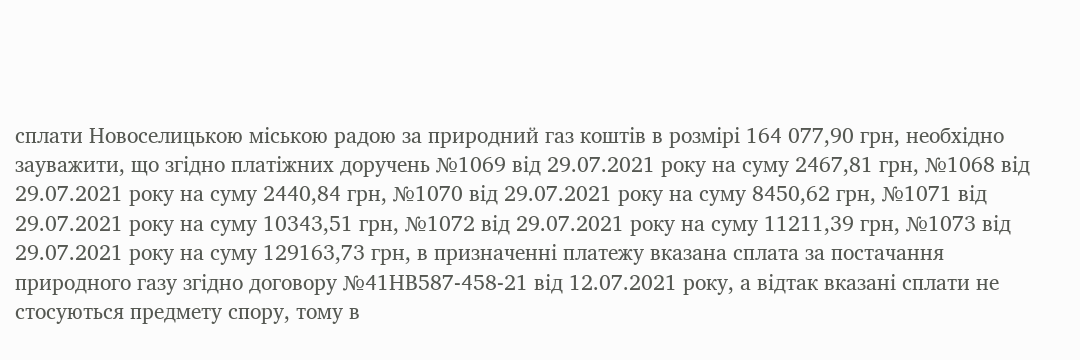сплати Новоселицькою міською радою за природний газ коштів в розмірі 164 077,90 грн, необхідно зауважити, що згідно платіжних доручень №1069 від 29.07.2021 року на суму 2467,81 грн, №1068 від 29.07.2021 року на суму 2440,84 грн, №1070 від 29.07.2021 року на суму 8450,62 грн, №1071 від 29.07.2021 року на суму 10343,51 грн, №1072 від 29.07.2021 року на суму 11211,39 грн, №1073 від 29.07.2021 року на суму 129163,73 грн, в призначенні платежу вказана сплата за постачання природного газу згідно договору №41НВ587-458-21 від 12.07.2021 року, а відтак вказані сплати не стосуються предмету спору, тому в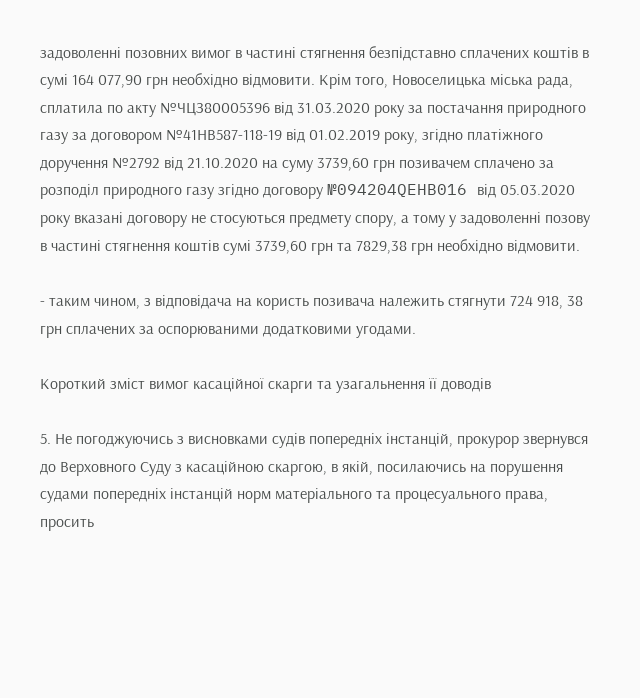задоволенні позовних вимог в частині стягнення безпідставно сплачених коштів в сумі 164 077,90 грн необхідно відмовити. Крім того, Новоселицька міська рада, сплатила по акту №ЧЦЗ80005396 від 31.03.2020 року за постачання природного газу за договором №41НВ587-118-19 від 01.02.2019 року, згідно платіжного доручення №2792 від 21.10.2020 на суму 3739,60 грн позивачем сплачено за розподіл природного газу згідно договору №094204QEHB016 від 05.03.2020 року вказані договору не стосуються предмету спору, а тому у задоволенні позову в частині стягнення коштів сумі 3739,60 грн та 7829,38 грн необхідно відмовити.

- таким чином, з відповідача на користь позивача належить стягнути 724 918, 38 грн сплачених за оспорюваними додатковими угодами.

Короткий зміст вимог касаційної скарги та узагальнення її доводів

5. Не погоджуючись з висновками судів попередніх інстанцій, прокурор звернувся до Верховного Суду з касаційною скаргою, в якій, посилаючись на порушення судами попередніх інстанцій норм матеріального та процесуального права, просить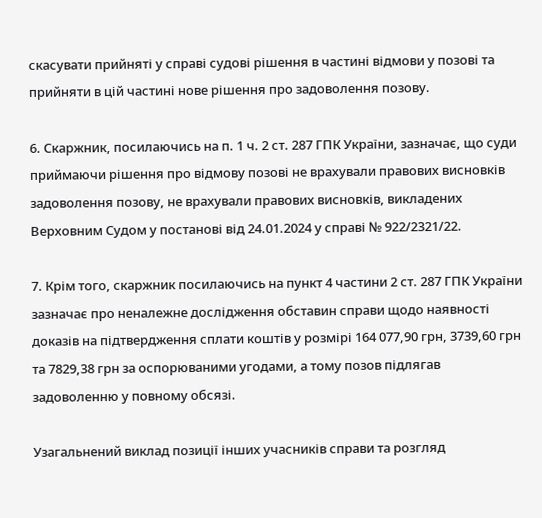скасувати прийняті у справі судові рішення в частині відмови у позові та прийняти в цій частині нове рішення про задоволення позову.

6. Скаржник, посилаючись на п. 1 ч. 2 ст. 287 ГПК України, зазначає, що суди приймаючи рішення про відмову позові не врахували правових висновків задоволення позову, не врахували правових висновків, викладених Верховним Судом у постанові від 24.01.2024 у справі № 922/2321/22.

7. Крім того, скаржник посилаючись на пункт 4 частини 2 ст. 287 ГПК України зазначає про неналежне дослідження обставин справи щодо наявності доказів на підтвердження сплати коштів у розмірі 164 077,90 грн, 3739,60 грн та 7829,38 грн за оспорюваними угодами, а тому позов підлягав задоволенню у повному обсязі.

Узагальнений виклад позиції інших учасників справи та розгляд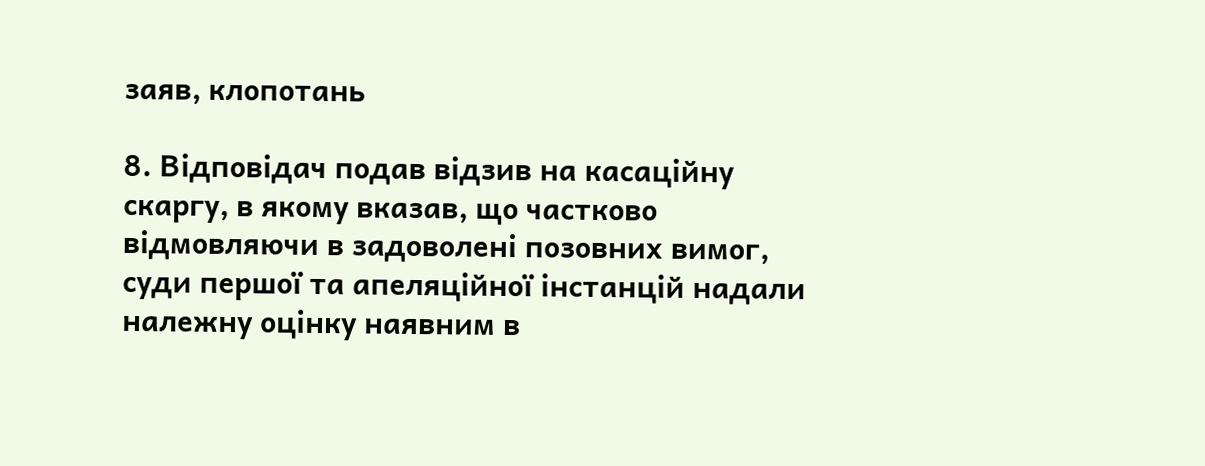заяв, клопотань

8. Відповідач подав відзив на касаційну скаргу, в якому вказав, що частково відмовляючи в задоволені позовних вимог, суди першої та апеляційної інстанцій надали належну оцінку наявним в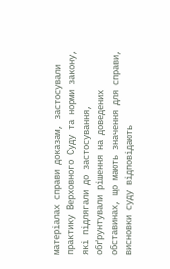матеріалах справи доказам, застосували практику Верховного Суду та норми закону, які підлягали до застосування, обґрунтували рішення на доведених обставинах, що мають значення для справи, висновки суду відповідають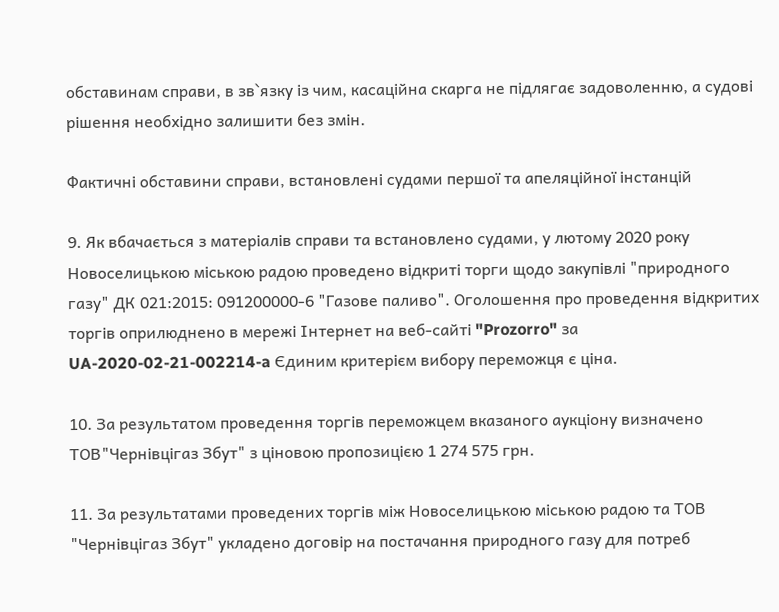обставинам справи, в зв`язку із чим, касаційна скарга не підлягає задоволенню, а судові рішення необхідно залишити без змін.

Фактичні обставини справи, встановлені судами першої та апеляційної інстанцій

9. Як вбачається з матеріалів справи та встановлено судами, у лютому 2020 року Новоселицькою міською радою проведено відкриті торги щодо закупівлі "природного газу" ДК 021:2015: 091200000-6 "Газове паливо". Оголошення про проведення відкритих торгів оприлюднено в мережі Інтернет на веб-сайті "Prozorro" за UA-2020-02-21-002214-a Єдиним критерієм вибору переможця є ціна.

10. За результатом проведення торгів переможцем вказаного аукціону визначено ТОВ"Чернівцігаз Збут" з ціновою пропозицією 1 274 575 грн.

11. За результатами проведених торгів між Новоселицькою міською радою та ТОВ "Чернівцігаз Збут" укладено договір на постачання природного газу для потреб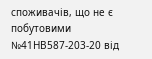споживачів, що не є побутовими №41НВ587-203-20 від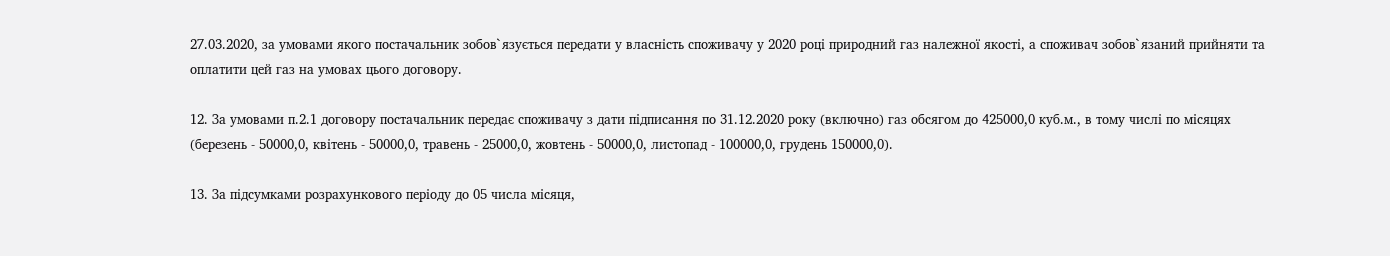27.03.2020, за умовами якого постачальник зобов`язується передати у власність споживачу у 2020 році природний газ належної якості, а споживач зобов`язаний прийняти та оплатити цей газ на умовах цього договору.

12. За умовами п.2.1 договору постачальник передає споживачу з дати підписання по 31.12.2020 року (включно) газ обсягом до 425000,0 куб.м., в тому числі по місяцях (березень - 50000,0, квітень - 50000,0, травень - 25000,0, жовтень - 50000,0, листопад - 100000,0, грудень 150000,0).

13. За підсумками розрахункового періоду до 05 числа місяця,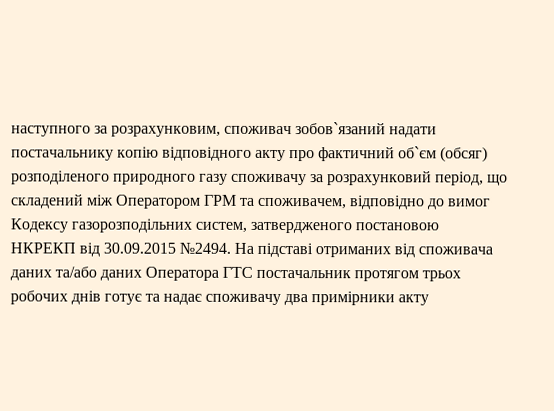наступного за розрахунковим, споживач зобов`язаний надати постачальнику копію відповідного акту про фактичний об`єм (обсяг) розподіленого природного газу споживачу за розрахунковий період, що складений між Оператором ГРМ та споживачем, відповідно до вимог Кодексу газорозподільних систем, затвердженого постановою НКРЕКП від 30.09.2015 №2494. На підставі отриманих від споживача даних та/або даних Оператора ГТС постачальник протягом трьох робочих днів готує та надає споживачу два примірники акту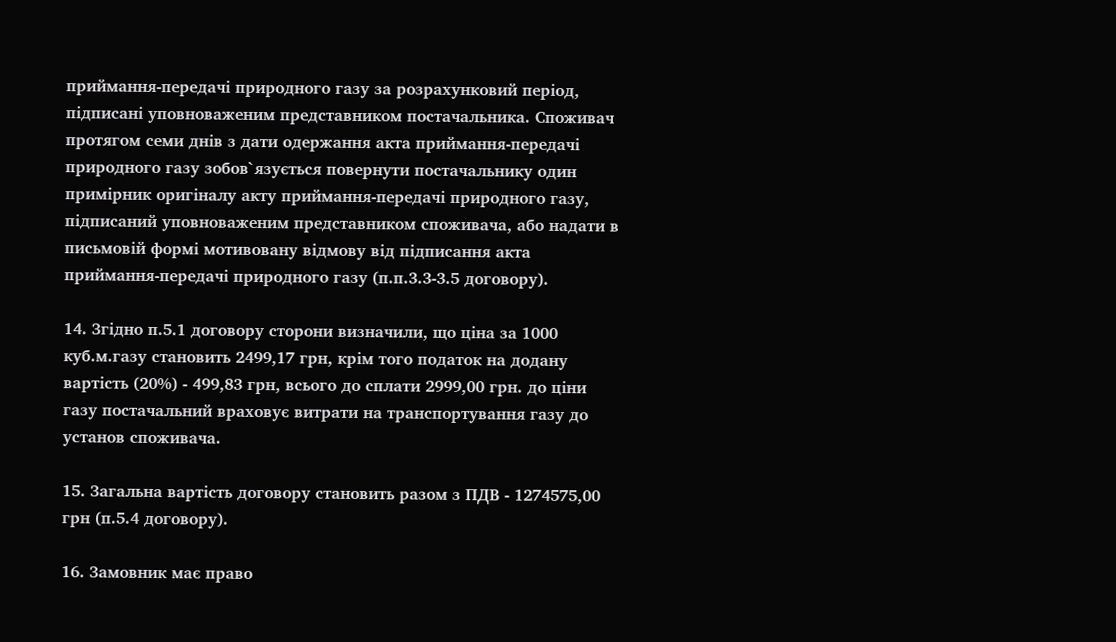приймання-передачі природного газу за розрахунковий період, підписані уповноваженим представником постачальника. Споживач протягом семи днів з дати одержання акта приймання-передачі природного газу зобов`язується повернути постачальнику один примірник оригіналу акту приймання-передачі природного газу, підписаний уповноваженим представником споживача, або надати в письмовій формі мотивовану відмову від підписання акта приймання-передачі природного газу (п.п.3.3-3.5 договору).

14. Згідно п.5.1 договору сторони визначили, що ціна за 1000 куб.м.газу становить 2499,17 грн, крім того податок на додану вартість (20%) - 499,83 грн, всього до сплати 2999,00 грн. до ціни газу постачальний враховує витрати на транспортування газу до установ споживача.

15. Загальна вартість договору становить разом з ПДВ - 1274575,00 грн (п.5.4 договору).

16. Замовник має право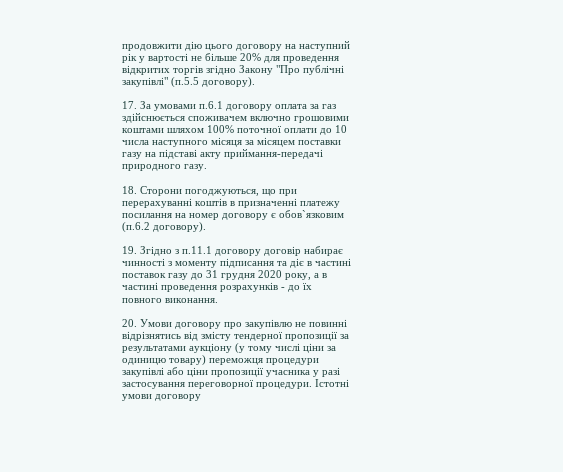продовжити дію цього договору на наступний рік у вартості не більше 20% для проведення відкритих торгів згідно Закону "Про публічні закупівлі" (п.5.5 договору).

17. За умовами п.6.1 договору оплата за газ здійснюється споживачем включно грошовими коштами шляхом 100% поточної оплати до 10 числа наступного місяця за місяцем поставки газу на підставі акту приймання-передачі природного газу.

18. Сторони погоджуються, що при перерахуванні коштів в призначенні платежу посилання на номер договору є обов`язковим (п.6.2 договору).

19. Згідно з п.11.1 договору договір набирає чинності з моменту підписання та діє в частині поставок газу до 31 грудня 2020 року, а в частині проведення розрахунків - до їх повного виконання.

20. Умови договору про закупівлю не повинні відрізнятись від змісту тендерної пропозиції за результатами аукціону (у тому числі ціни за одиницю товару) переможця процедури закупівлі або ціни пропозиції учасника у разі застосування переговорної процедури. Істотні умови договору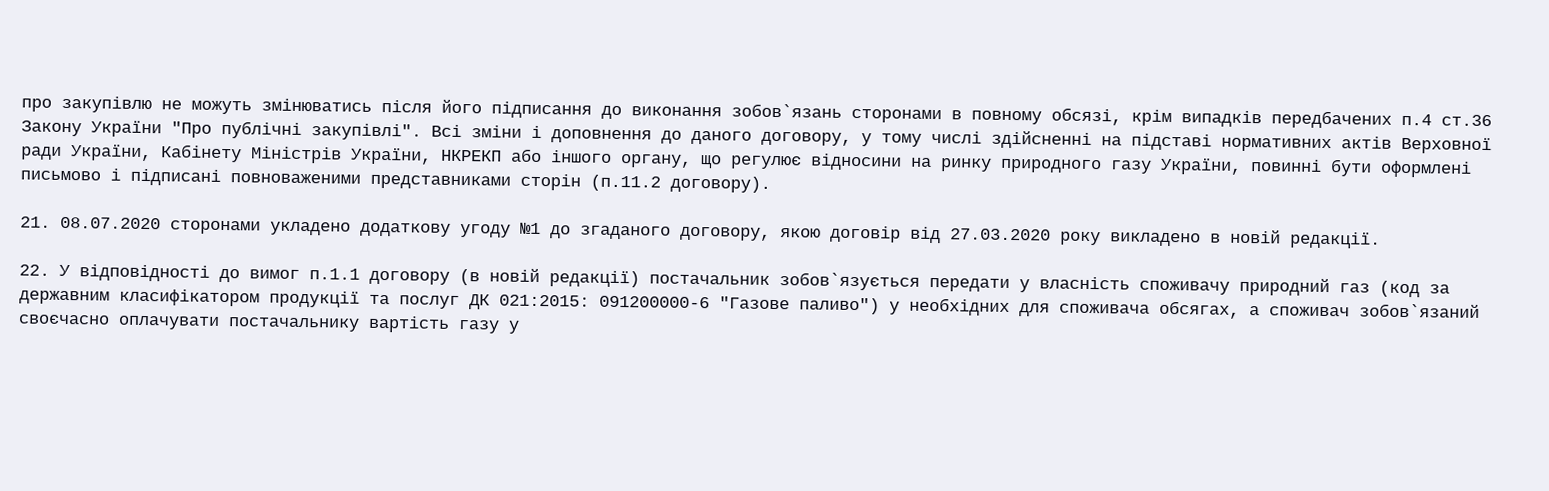про закупівлю не можуть змінюватись після його підписання до виконання зобов`язань сторонами в повному обсязі, крім випадків передбачених п.4 ст.36 Закону України "Про публічні закупівлі". Всі зміни і доповнення до даного договору, у тому числі здійсненні на підставі нормативних актів Верховної ради України, Кабінету Міністрів України, НКРЕКП або іншого органу, що регулює відносини на ринку природного газу України, повинні бути оформлені письмово і підписані повноваженими представниками сторін (п.11.2 договору).

21. 08.07.2020 сторонами укладено додаткову угоду №1 до згаданого договору, якою договір від 27.03.2020 року викладено в новій редакції.

22. У відповідності до вимог п.1.1 договору (в новій редакції) постачальник зобов`язується передати у власність споживачу природний газ (код за державним класифікатором продукції та послуг ДК 021:2015: 091200000-6 "Газове паливо") у необхідних для споживача обсягах, а споживач зобов`язаний своєчасно оплачувати постачальнику вартість газу у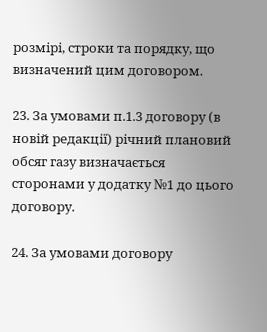розмірі, строки та порядку, що визначений цим договором.

23. За умовами п.1.3 договору (в новій редакції) річний плановий обсяг газу визначається сторонами у додатку №1 до цього договору.

24. За умовами договору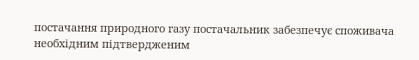постачання природного газу постачальник забезпечує споживача необхідним підтвердженим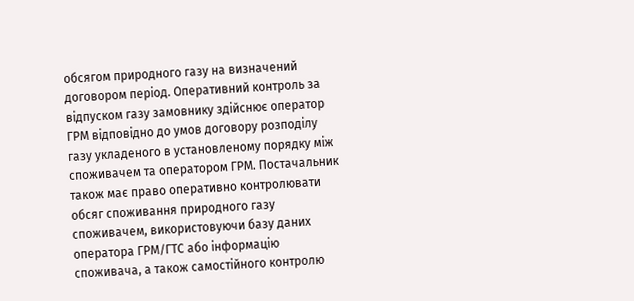обсягом природного газу на визначений договором період. Оперативний контроль за відпуском газу замовнику здійснює оператор ГРМ відповідно до умов договору розподілу газу укладеного в установленому порядку між споживачем та оператором ГРМ. Постачальник також має право оперативно контролювати обсяг споживання природного газу споживачем, використовуючи базу даних оператора ГРМ/ГТС або інформацію споживача, а також самостійного контролю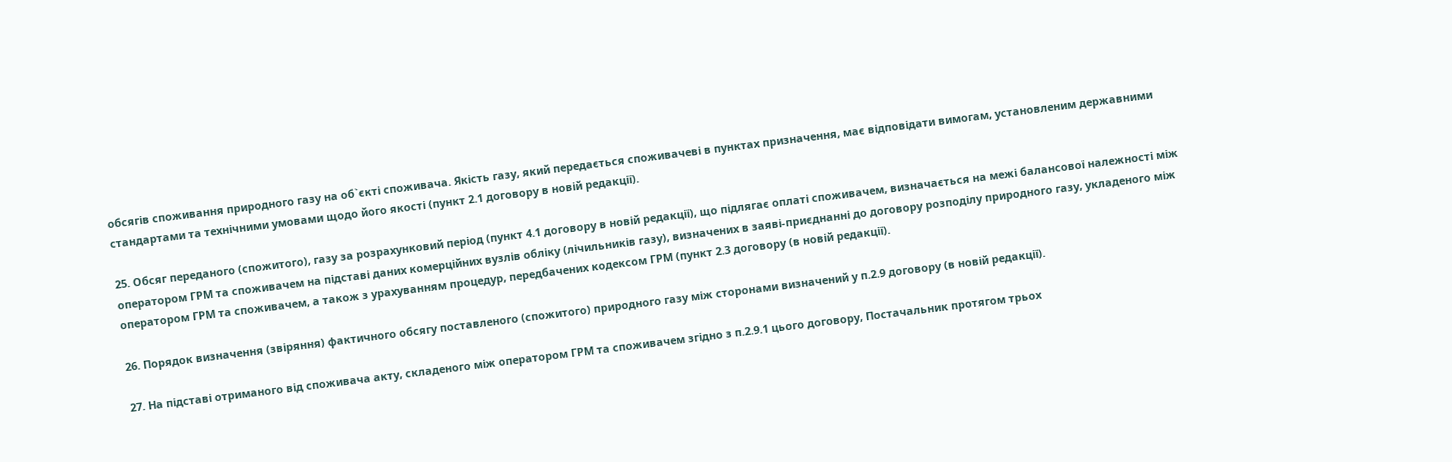обсягів споживання природного газу на об`єкті споживача. Якість газу, який передається споживачеві в пунктах призначення, має відповідати вимогам, установленим державними стандартами та технічними умовами щодо його якості (пункт 2.1 договору в новій редакції).

25. Обсяг переданого (спожитого), газу за розрахунковий період (пункт 4.1 договору в новій редакції), що підлягає оплаті споживачем, визначається на межі балансової належності між оператором ГРМ та споживачем на підставі даних комерційних вузлів обліку (лічильників газу), визначених в заяві-приєднанні до договору розподілу природного газу, укладеного між оператором ГРМ та споживачем, а також з урахуванням процедур, передбачених кодексом ГРМ (пункт 2.3 договору (в новій редакції).

26. Порядок визначення (звіряння) фактичного обсягу поставленого (спожитого) природного газу між сторонами визначений у п.2.9 договору (в новій редакції).

27. На підставі отриманого від cпоживача акту, складеного між oператором ГРМ та cпоживачем згідно з п.2.9.1 цього договору, Постачальник протягом трьох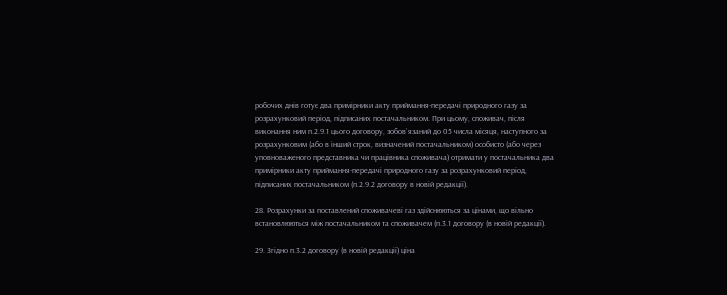робочих днів готує два примірники акту приймання-передачі природного газу за розрахунковий період, підписаних постачальником. При цьому, споживач, після виконання ним п.2.9.1 цього договору, зобов`язаний до 05 числа місяця, наступного за розрахунковим (або в інший строк, визначений постачальником) особисто (або через уповноваженого представника чи працівника споживача) отримати у постачальника два примірники акту приймання-передачі природного газу за розрахунковий період, підписаних постачальником (п.2.9.2 договору в новій редакції).

28. Розрахунки за поставлений споживачеві газ здійснюються за цінами, що вільно встановлюються між постачальником та споживачем (п.3.1 договору (в новій редакції).

29. Згідно п.3.2 договору (в новій редакції) ціна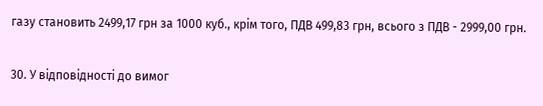газу становить 2499,17 грн за 1000 куб., крім того, ПДВ 499,83 грн, всього з ПДВ - 2999,00 грн.

30. У відповідності до вимог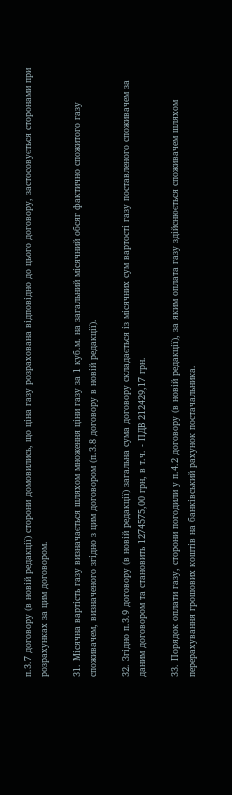п.3.7 договору (в новій редакції) сторони домовились, що ціна газу розрахована відповідно до цього договору, застосовується сторонами при розрахунках за цим договором.

31. Місячна вартість газу визначається шляхом множення ціни газу за 1 куб.м. на загальний місячний обсяг фактично спожитого газу споживачем, визначеного згідно з цим договором (п.3.8 договору в новій редакції).

32. Згідно п.3.9 договору (в новій редакції) загальна сума договору складається із місячних сум вартості газу поставленого споживачем за даним договором та становить 1274575,00 грн, в т.ч. - ПДВ 212429,17 грн.

33. Порядок оплати газу, сторони погодили у п.4.2 договору (в новій редакції), за яким оплата газу здійснюється споживачем шляхом перерахування грошових коштів на банківський рахунок постачальника.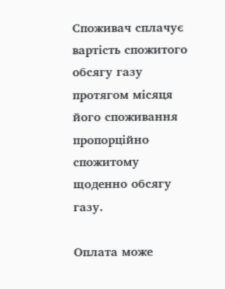Споживач сплачує вартість спожитого обсягу газу протягом місяця його споживання пропорційно спожитому щоденно обсягу газу.

Оплата може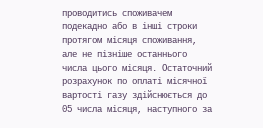проводитись cпоживачем подекадно або в інші строки протягом місяця споживання, але не пізніше останнього числа цього місяця. Остаточний розрахунок по оплаті місячної вартості газу здійснюється до 05 числа місяця, наступного за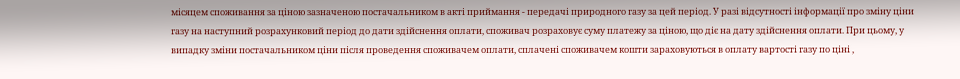місяцем споживання за ціною зазначеною постачальником в акті приймання - передачі природного газу за цей період. У разі відсутності інформації про зміну ціни газу на наступний розрахунковий період до дати здійснення оплати, споживач розраховує суму платежу за ціною, що діє на дату здійснення оплати. При цьому, у випадку зміни постачальником ціни після проведення споживачем оплати, сплачені споживачем кошти зараховуються в оплату вартості газу по ціні ,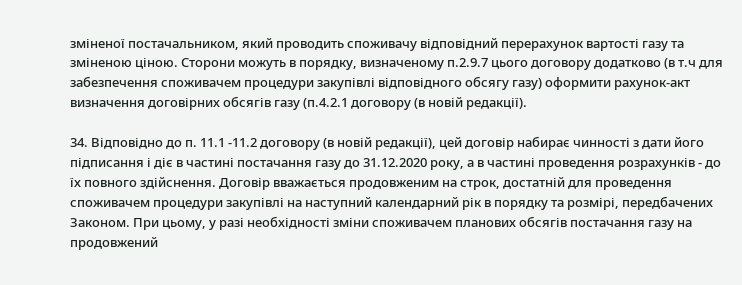зміненої постачальником, який проводить споживачу відповідний перерахунок вартості газу та зміненою ціною. Сторони можуть в порядку, визначеному п.2.9.7 цього договору додатково (в т.ч для забезпечення споживачем процедури закупівлі відповідного обсягу газу) оформити рахунок-акт визначення договірних обсягів газу (п.4.2.1 договору (в новій редакції).

34. Відповідно до п. 11.1 -11.2 договору (в новій редакції), цей договір набирає чинності з дати його підписання і діє в частині постачання газу до 31.12.2020 року, а в частині проведення розрахунків - до їх повного здійснення. Договір вважається продовженим на строк, достатній для проведення споживачем процедури закупівлі на наступний календарний рік в порядку та розмірі, передбачених Законом. При цьому, у разі необхідності зміни споживачем планових обсягів постачання газу на продовжений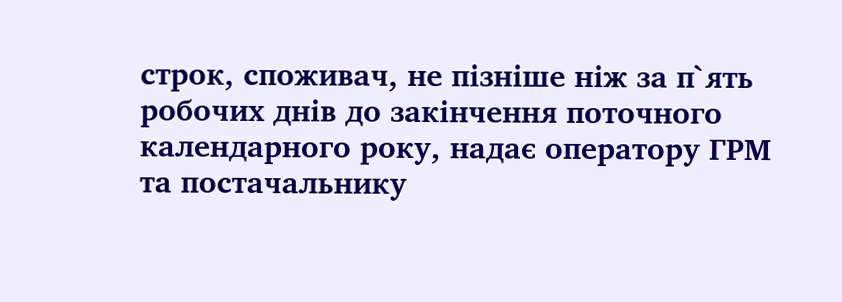строк, споживач, не пізніше ніж за п`ять робочих днів до закінчення поточного календарного року, надає оператору ГРМ та постачальнику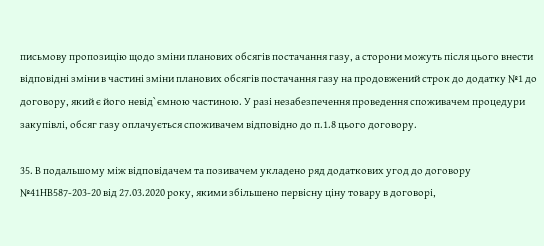письмову пропозицію щодо зміни планових обсягів постачання газу, а сторони можуть після цього внести відповідні зміни в частині зміни планових обсягів постачання газу на продовжений строк до додатку №1 до договору, який є його невід`ємною частиною. У разі незабезпечення проведення споживачем процедури закупівлі, обсяг газу оплачується споживачем відповідно до п.1.8 цього договору.

35. В подальшому між відповідачем та позивачем укладено ряд додаткових угод до договору №41НВ587-203-20 від 27.03.2020 року, якими збільшено первісну ціну товару в договорі,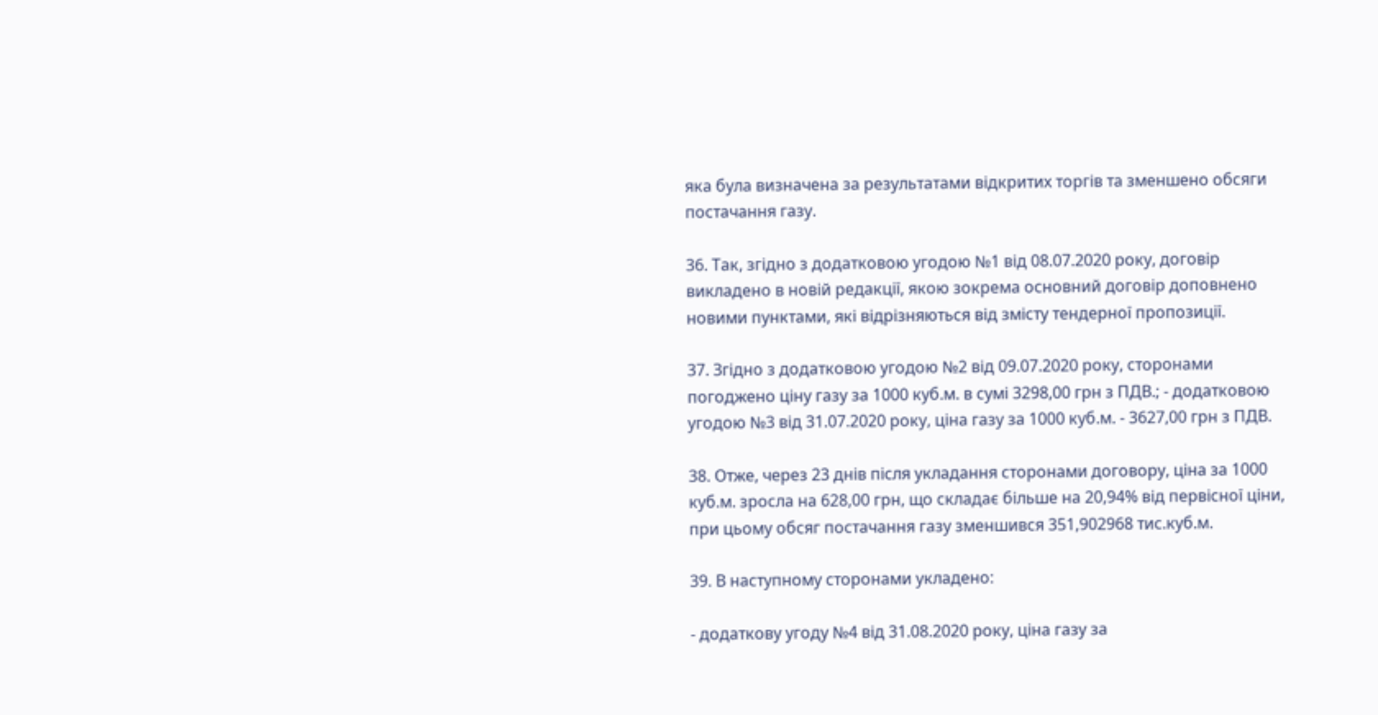яка була визначена за результатами відкритих торгів та зменшено обсяги постачання газу.

36. Так, згідно з додатковою угодою №1 від 08.07.2020 року, договір викладено в новій редакції, якою зокрема основний договір доповнено новими пунктами, які відрізняються від змісту тендерної пропозиції.

37. Згідно з додатковою угодою №2 від 09.07.2020 року, сторонами погоджено ціну газу за 1000 куб.м. в сумі 3298,00 грн з ПДВ.; - додатковою угодою №3 від 31.07.2020 року, ціна газу за 1000 куб.м. - 3627,00 грн з ПДВ.

38. Отже, через 23 днів після укладання сторонами договору, ціна за 1000 куб.м. зросла на 628,00 грн, що складає більше на 20,94% від первісної ціни, при цьому обсяг постачання газу зменшився 351,902968 тис.куб.м.

39. В наступному сторонами укладено:

- додаткову угоду №4 від 31.08.2020 року, ціна газу за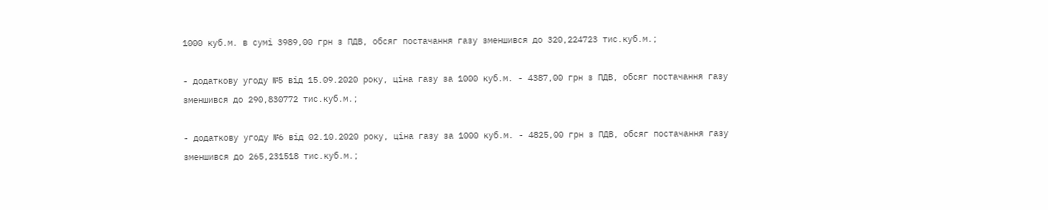1000 куб.м. в сумі 3989,00 грн з ПДВ, обсяг постачання газу зменшився до 320,224723 тис.куб.м.;

- додаткову угоду №5 від 15.09.2020 року, ціна газу за 1000 куб.м. - 4387,00 грн з ПДВ, обсяг постачання газу зменшився до 290,830772 тис.куб.м.;

- додаткову угоду №6 від 02.10.2020 року, ціна газу за 1000 куб.м. - 4825,00 грн з ПДВ, обсяг постачання газу зменшився до 265,231518 тис.куб.м.;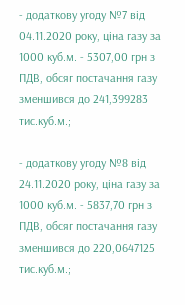- додаткову угоду №7 від 04.11.2020 року, ціна газу за 1000 куб.м. - 5307,00 грн з ПДВ, обсяг постачання газу зменшився до 241,399283 тис.куб.м.;

- додаткову угоду №8 від 24.11.2020 року, ціна газу за 1000 куб.м. - 5837,70 грн з ПДВ, обсяг постачання газу зменшився до 220,0647125 тис.куб.м.;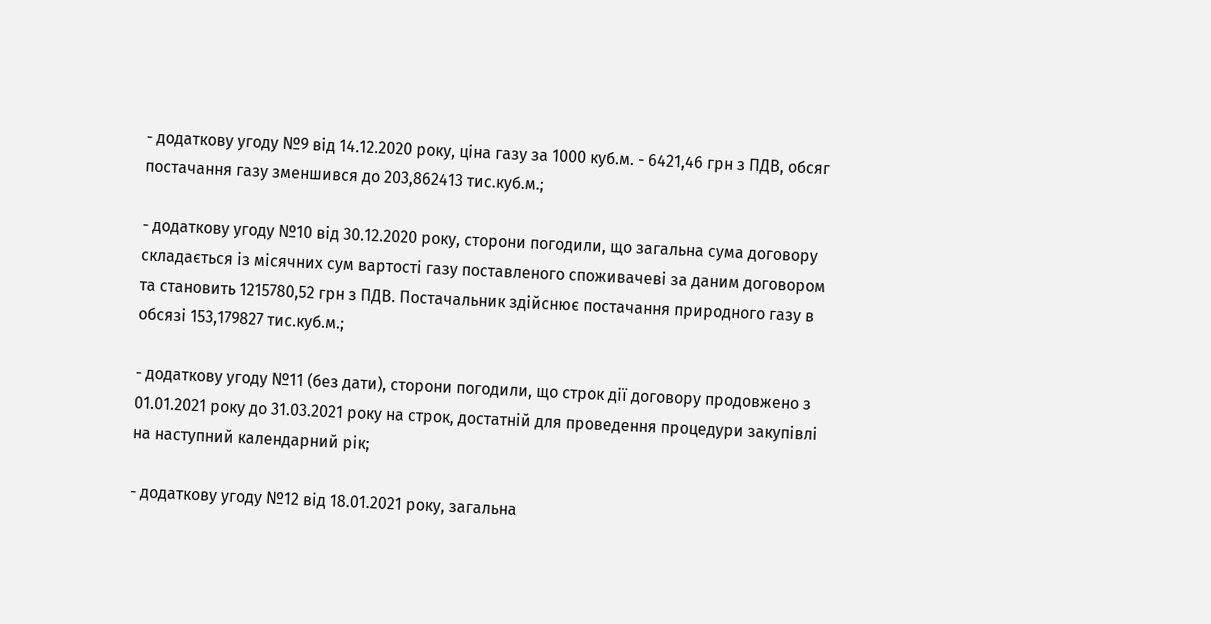- додаткову угоду №9 від 14.12.2020 року, ціна газу за 1000 куб.м. - 6421,46 грн з ПДВ, обсяг постачання газу зменшився до 203,862413 тис.куб.м.;

- додаткову угоду №10 від 30.12.2020 року, сторони погодили, що загальна сума договору складається із місячних сум вартості газу поставленого споживачеві за даним договором та становить 1215780,52 грн з ПДВ. Постачальник здійснює постачання природного газу в обсязі 153,179827 тис.куб.м.;

- додаткову угоду №11 (без дати), сторони погодили, що строк дії договору продовжено з 01.01.2021 року до 31.03.2021 року на строк, достатній для проведення процедури закупівлі на наступний календарний рік;

- додаткову угоду №12 від 18.01.2021 року, загальна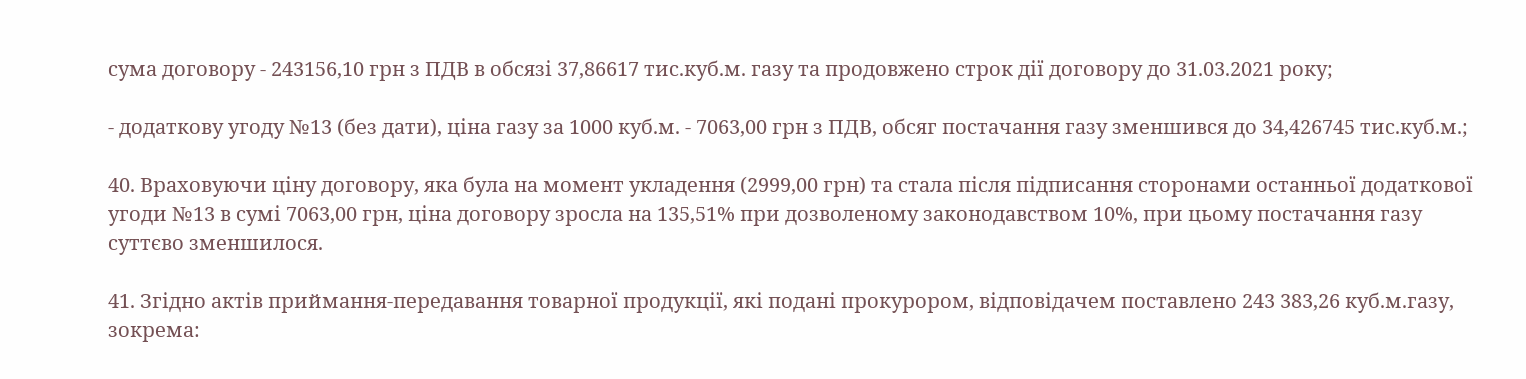сума договору - 243156,10 грн з ПДВ в обсязі 37,86617 тис.куб.м. газу та продовжено строк дії договору до 31.03.2021 року;

- додаткову угоду №13 (без дати), ціна газу за 1000 куб.м. - 7063,00 грн з ПДВ, обсяг постачання газу зменшився до 34,426745 тис.куб.м.;

40. Враховуючи ціну договору, яка була на момент укладення (2999,00 грн) та стала після підписання сторонами останньої додаткової угоди №13 в сумі 7063,00 грн, ціна договору зросла на 135,51% при дозволеному законодавством 10%, при цьому постачання газу суттєво зменшилося.

41. Згідно актів приймання-передавання товарної продукції, які подані прокурором, відповідачем поставлено 243 383,26 куб.м.газу, зокрема: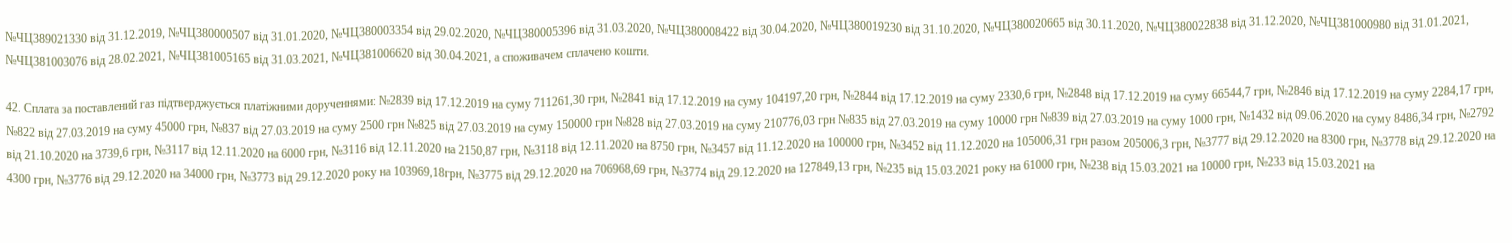№ЧЦ389021330 від 31.12.2019, №ЧЦ380000507 від 31.01.2020, №ЧЦ380003354 від 29.02.2020, №ЧЦ380005396 від 31.03.2020, №ЧЦ380008422 від 30.04.2020, №ЧЦ380019230 від 31.10.2020, №ЧЦ380020665 від 30.11.2020, №ЧЦ380022838 від 31.12.2020, №ЧЦ381000980 від 31.01.2021, №ЧЦ381003076 від 28.02.2021, №ЧЦ381005165 від 31.03.2021, №ЧЦ381006620 від 30.04.2021, а споживачем сплачено кошти.

42. Сплата за поставлений газ підтверджується платіжними дорученнями: №2839 від 17.12.2019 на суму 711261,30 грн, №2841 від 17.12.2019 на суму 104197,20 грн, №2844 від 17.12.2019 на суму 2330,6 грн, №2848 від 17.12.2019 на суму 66544,7 грн, №2846 від 17.12.2019 на суму 2284,17 грн, №822 від 27.03.2019 на суму 45000 грн, №837 від 27.03.2019 на суму 2500 грн №825 від 27.03.2019 на суму 150000 грн №828 від 27.03.2019 на суму 210776,03 грн №835 від 27.03.2019 на суму 10000 грн №839 від 27.03.2019 на суму 1000 грн, №1432 від 09.06.2020 на суму 8486,34 грн, №2792 від 21.10.2020 на 3739,6 грн, №3117 від 12.11.2020 на 6000 грн, №3116 від 12.11.2020 на 2150,87 грн, №3118 від 12.11.2020 на 8750 грн, №3457 від 11.12.2020 на 100000 грн, №3452 від 11.12.2020 на 105006,31 грн разом 205006,3 грн, №3777 від 29.12.2020 на 8300 грн, №3778 від 29.12.2020 на 4300 грн, №3776 від 29.12.2020 на 34000 грн, №3773 від 29.12.2020 року на 103969,18грн, №3775 від 29.12.2020 на 706968,69 грн, №3774 від 29.12.2020 на 127849,13 грн, №235 від 15.03.2021 року на 61000 грн, №238 від 15.03.2021 на 10000 грн, №233 від 15.03.2021 на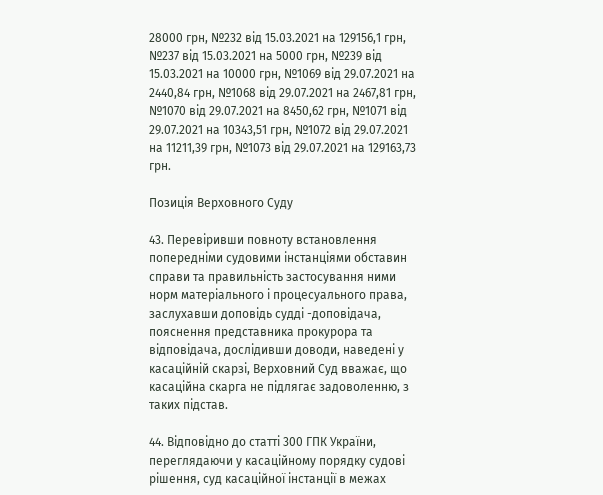28000 грн, №232 від 15.03.2021 на 129156,1 грн, №237 від 15.03.2021 на 5000 грн, №239 від 15.03.2021 на 10000 грн, №1069 від 29.07.2021 на 2440,84 грн, №1068 від 29.07.2021 на 2467,81 грн, №1070 від 29.07.2021 на 8450,62 грн, №1071 від 29.07.2021 на 10343,51 грн, №1072 від 29.07.2021 на 11211,39 грн, №1073 від 29.07.2021 на 129163,73 грн.

Позиція Верховного Суду

43. Перевіривши повноту встановлення попередніми судовими інстанціями обставин справи та правильність застосування ними норм матеріального і процесуального права, заслухавши доповідь судді -доповідача, пояснення представника прокурора та відповідача, дослідивши доводи, наведені у касаційній скарзі, Верховний Суд вважає, що касаційна скарга не підлягає задоволенню, з таких підстав.

44. Відповідно до статті 300 ГПК України, переглядаючи у касаційному порядку судові рішення, суд касаційної інстанції в межах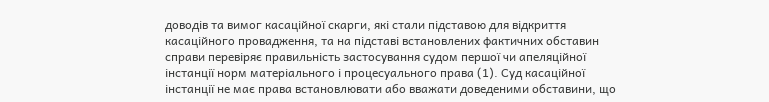доводів та вимог касаційної скарги, які стали підставою для відкриття касаційного провадження, та на підставі встановлених фактичних обставин справи перевіряє правильність застосування судом першої чи апеляційної інстанції норм матеріального і процесуального права (1). Суд касаційної інстанції не має права встановлювати або вважати доведеними обставини, що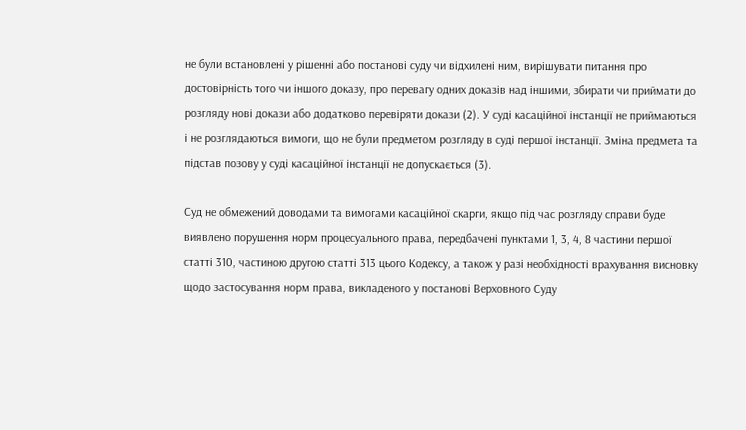не були встановлені у рішенні або постанові суду чи відхилені ним, вирішувати питання про достовірність того чи іншого доказу, про перевагу одних доказів над іншими, збирати чи приймати до розгляду нові докази або додатково перевіряти докази (2). У суді касаційної інстанції не приймаються і не розглядаються вимоги, що не були предметом розгляду в суді першої інстанції. Зміна предмета та підстав позову у суді касаційної інстанції не допускається (3).

Суд не обмежений доводами та вимогами касаційної скарги, якщо під час розгляду справи буде виявлено порушення норм процесуального права, передбачені пунктами 1, 3, 4, 8 частини першої статті 310, частиною другою статті 313 цього Кодексу, а також у разі необхідності врахування висновку щодо застосування норм права, викладеного у постанові Верховного Суду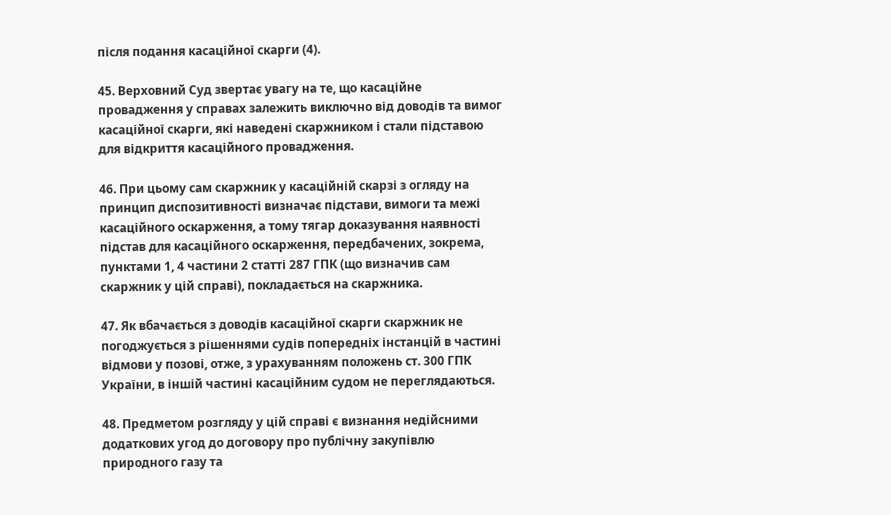після подання касаційної скарги (4).

45. Верховний Суд звертає увагу на те, що касаційне провадження у справах залежить виключно від доводів та вимог касаційної скарги, які наведені скаржником і стали підставою для відкриття касаційного провадження.

46. При цьому сам скаржник у касаційній скарзі з огляду на принцип диспозитивності визначає підстави, вимоги та межі касаційного оскарження, а тому тягар доказування наявності підстав для касаційного оскарження, передбачених, зокрема, пунктами 1, 4 частини 2 статті 287 ГПК (що визначив сам скаржник у цій справі), покладається на скаржника.

47. Як вбачається з доводів касаційної скарги скаржник не погоджується з рішеннями судів попередніх інстанцій в частині відмови у позові, отже, з урахуванням положень ст. 300 ГПК України, в іншій частині касаційним судом не переглядаються.

48. Предметом розгляду у цій справі є визнання недійсними додаткових угод до договору про публічну закупівлю природного газу та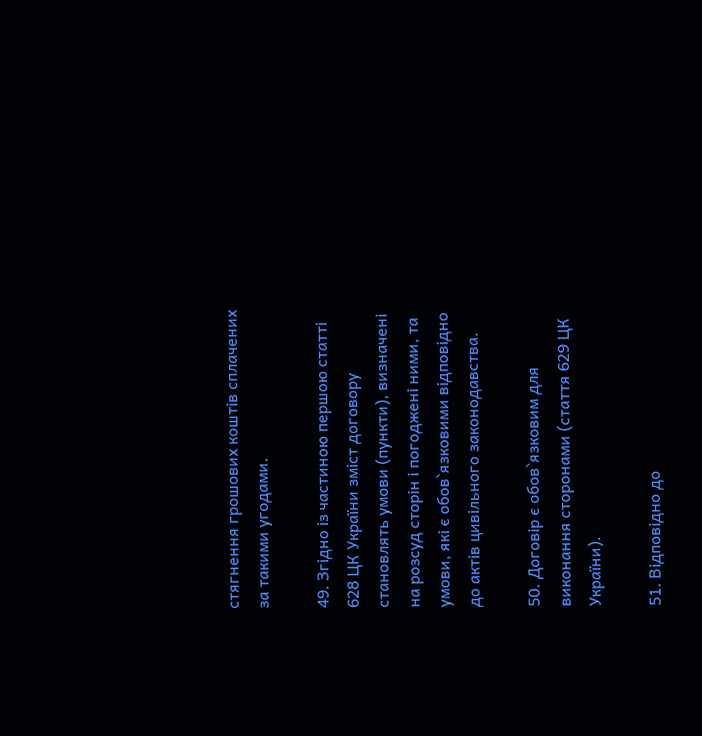стягнення грошових коштів сплачених за такими угодами.

49. Згідно із частиною першою статті 628 ЦК України зміст договору становлять умови (пункти), визначені на розсуд сторін і погоджені ними, та умови, які є обов`язковими відповідно до актів цивільного законодавства.

50. Договір є обов`язковим для виконання сторонами (стаття 629 ЦК України).

51. Відповідно до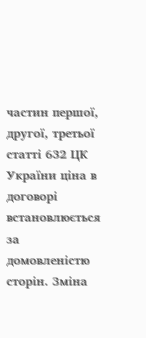частин першої, другої, третьої статті 632 ЦК України ціна в договорі встановлюється за домовленістю сторін. Зміна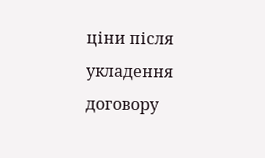ціни після укладення договору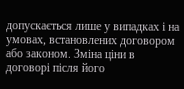допускається лише у випадках і на умовах, встановлених договором або законом. Зміна ціни в договорі після його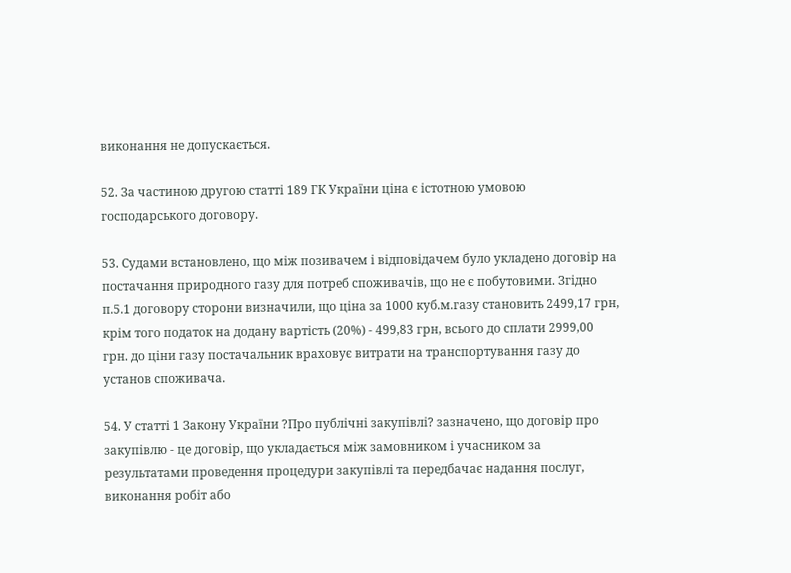виконання не допускається.

52. За частиною другою статті 189 ГК України ціна є істотною умовою господарського договору.

53. Судами встановлено, що між позивачем і відповідачем було укладено договір на постачання природного газу для потреб споживачів, що не є побутовими. Згідно п.5.1 договору сторони визначили, що ціна за 1000 куб.м.газу становить 2499,17 грн, крім того податок на додану вартість (20%) - 499,83 грн, всього до сплати 2999,00 грн. до ціни газу постачальник враховує витрати на транспортування газу до установ споживача.

54. У статті 1 Закону України ?Про публічні закупівлі? зазначено, що договір про закупівлю - це договір, що укладається між замовником і учасником за результатами проведення процедури закупівлі та передбачає надання послуг, виконання робіт або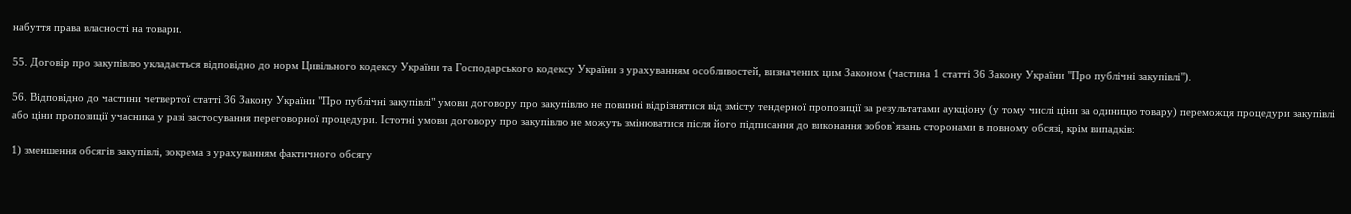набуття права власності на товари.

55. Договір про закупівлю укладається відповідно до норм Цивільного кодексу України та Господарського кодексу України з урахуванням особливостей, визначених цим Законом (частина 1 статті 36 Закону України "Про публічні закупівлі").

56. Відповідно до частини четвертої статті 36 Закону України "Про публічні закупівлі" умови договору про закупівлю не повинні відрізнятися від змісту тендерної пропозиції за результатами аукціону (у тому числі ціни за одиницю товару) переможця процедури закупівлі або ціни пропозиції учасника у разі застосування переговорної процедури. Істотні умови договору про закупівлю не можуть змінюватися після його підписання до виконання зобов`язань сторонами в повному обсязі, крім випадків:

1) зменшення обсягів закупівлі, зокрема з урахуванням фактичного обсягу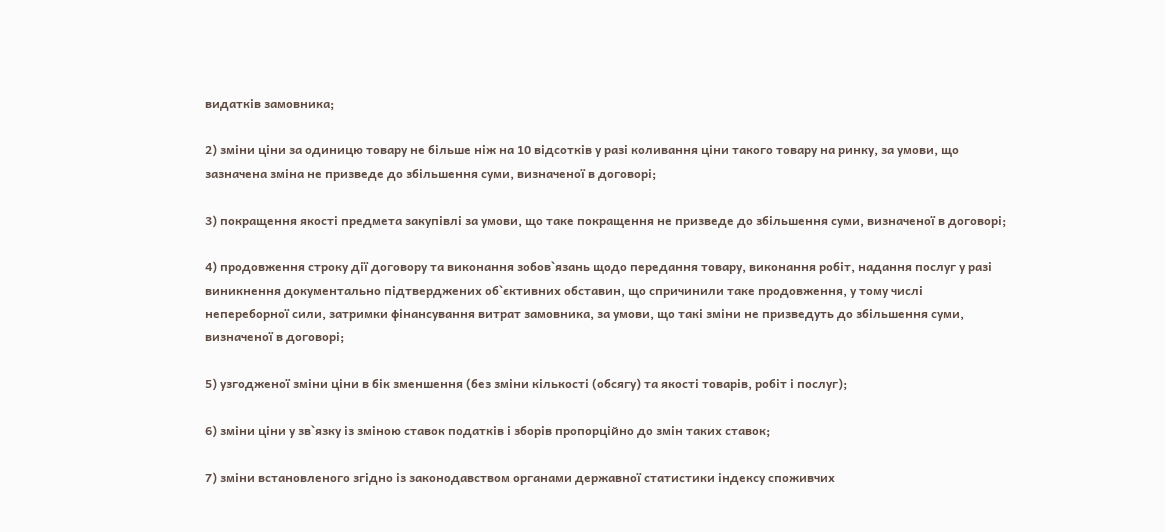видатків замовника;

2) зміни ціни за одиницю товару не більше ніж на 10 відсотків у разі коливання ціни такого товару на ринку, за умови, що зазначена зміна не призведе до збільшення суми, визначеної в договорі;

3) покращення якості предмета закупівлі за умови, що таке покращення не призведе до збільшення суми, визначеної в договорі;

4) продовження строку дії договору та виконання зобов`язань щодо передання товару, виконання робіт, надання послуг у разі виникнення документально підтверджених об`єктивних обставин, що спричинили таке продовження, у тому числі непереборної сили, затримки фінансування витрат замовника, за умови, що такі зміни не призведуть до збільшення суми, визначеної в договорі;

5) узгодженої зміни ціни в бік зменшення (без зміни кількості (обсягу) та якості товарів, робіт і послуг);

6) зміни ціни у зв`язку із зміною ставок податків і зборів пропорційно до змін таких ставок;

7) зміни встановленого згідно із законодавством органами державної статистики індексу споживчих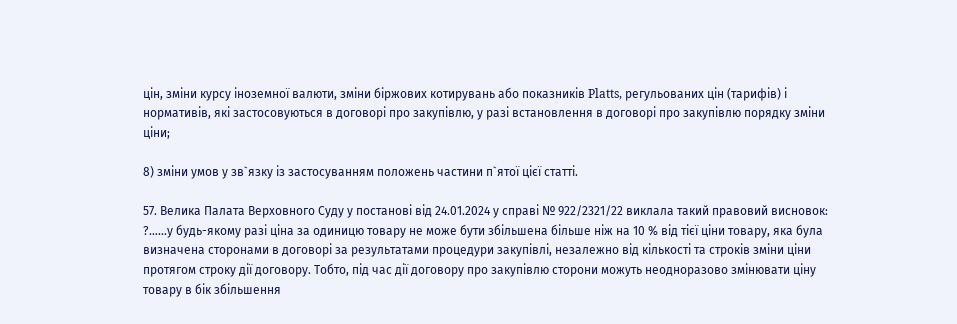цін, зміни курсу іноземної валюти, зміни біржових котирувань або показників Platts, регульованих цін (тарифів) і нормативів, які застосовуються в договорі про закупівлю, у разі встановлення в договорі про закупівлю порядку зміни ціни;

8) зміни умов у зв`язку із застосуванням положень частини п`ятої цієї статті.

57. Велика Палата Верховного Суду у постанові від 24.01.2024 у справі № 922/2321/22 виклала такий правовий висновок: ?……у будь-якому разі ціна за одиницю товару не може бути збільшена більше ніж на 10 % від тієї ціни товару, яка була визначена сторонами в договорі за результатами процедури закупівлі, незалежно від кількості та строків зміни ціни протягом строку дії договору. Тобто, під час дії договору про закупівлю сторони можуть неодноразово змінювати ціну товару в бік збільшення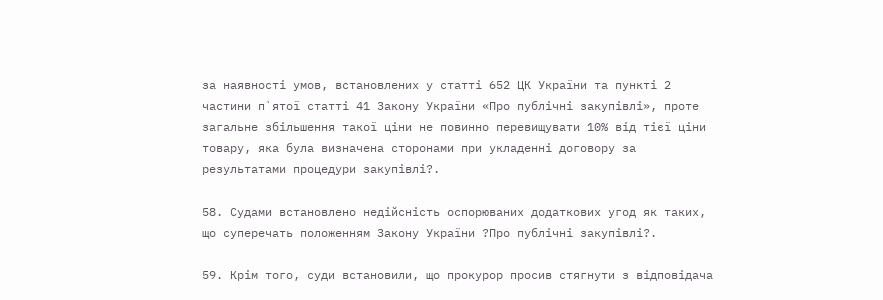за наявності умов, встановлених у статті 652 ЦК України та пункті 2 частини п`ятої статті 41 Закону України «Про публічні закупівлі», проте загальне збільшення такої ціни не повинно перевищувати 10% від тієї ціни товару, яка була визначена сторонами при укладенні договору за результатами процедури закупівлі?.

58. Судами встановлено недійсність оспорюваних додаткових угод як таких, що суперечать положенням Закону України ?Про публічні закупівлі?.

59. Крім того, суди встановили, що прокурор просив стягнути з відповідача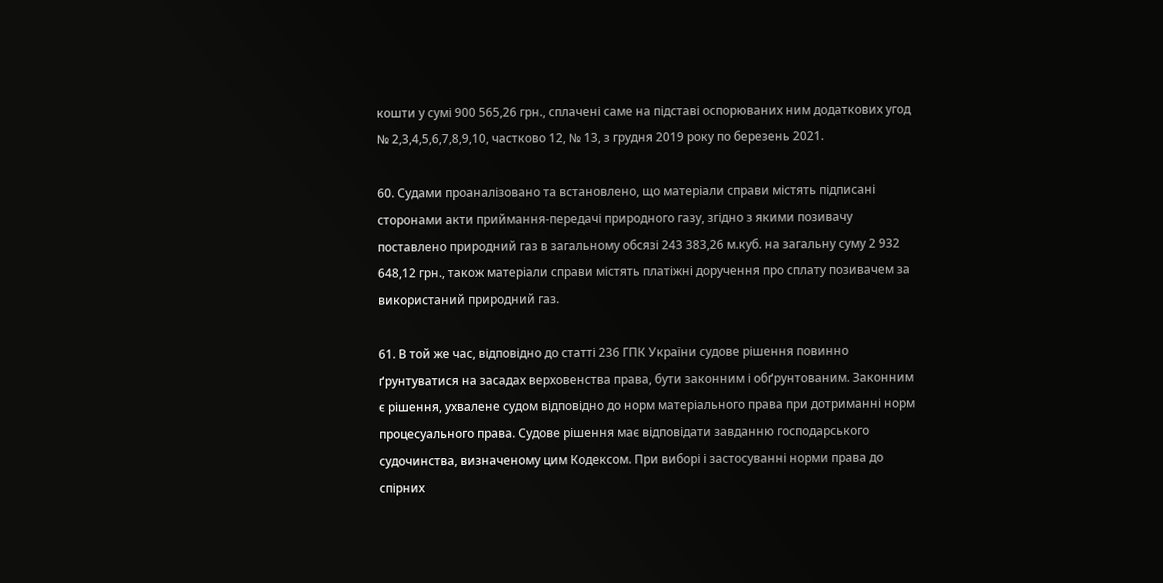кошти у сумі 900 565,26 грн., сплачені саме на підставі оспорюваних ним додаткових угод № 2,3,4,5,6,7,8,9,10, частково 12, № 13, з грудня 2019 року по березень 2021.

60. Судами проаналізовано та встановлено, що матеріали справи містять підписані сторонами акти приймання-передачі природного газу, згідно з якими позивачу поставлено природний газ в загальному обсязі 243 383,26 м.куб. на загальну суму 2 932 648,12 грн., також матеріали справи містять платіжні доручення про сплату позивачем за використаний природний газ.

61. В той же час, відповідно до статті 236 ГПК України судове рішення повинно ґрунтуватися на засадах верховенства права, бути законним і обґрунтованим. Законним є рішення, ухвалене судом відповідно до норм матеріального права при дотриманні норм процесуального права. Судове рішення має відповідати завданню господарського судочинства, визначеному цим Кодексом. При виборі і застосуванні норми права до спірних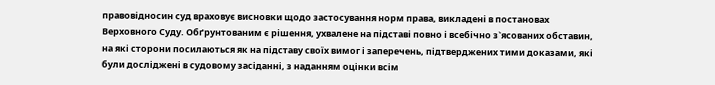правовідносин суд враховує висновки щодо застосування норм права, викладені в постановах Верховного Суду. Обґрунтованим є рішення, ухвалене на підставі повно і всебічно з`ясованих обставин, на які сторони посилаються як на підставу своїх вимог і заперечень, підтверджених тими доказами, які були досліджені в судовому засіданні, з наданням оцінки всім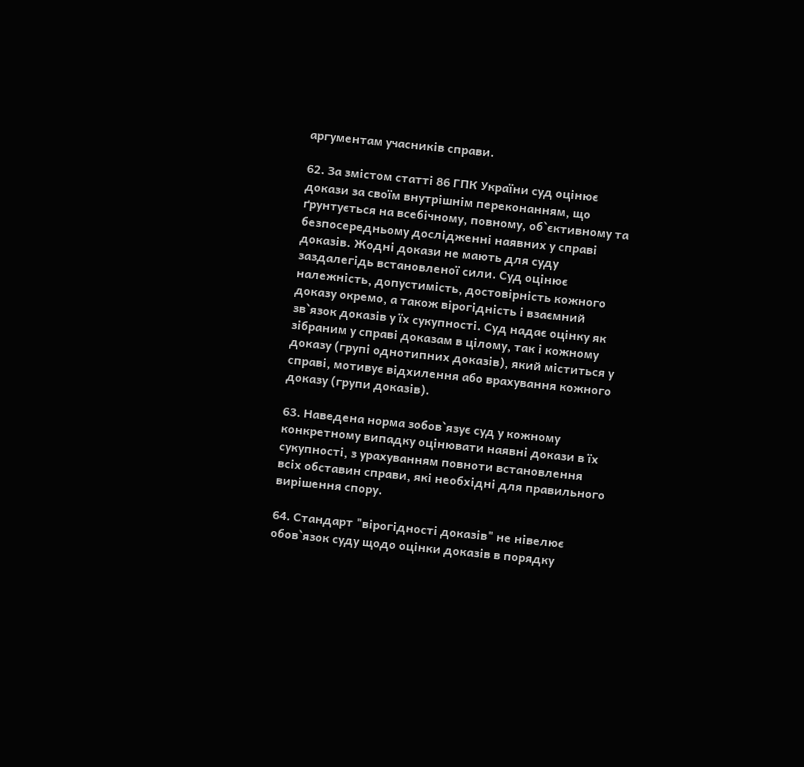аргументам учасників справи.

62. За змістом статті 86 ГПК України суд оцінює докази за своїм внутрішнім переконанням, що ґрунтується на всебічному, повному, об`єктивному та безпосередньому дослідженні наявних у справі доказів. Жодні докази не мають для суду заздалегідь встановленої сили. Суд оцінює належність, допустимість, достовірність кожного доказу окремо, а також вірогідність і взаємний зв`язок доказів у їх сукупності. Суд надає оцінку як зібраним у справі доказам в цілому, так і кожному доказу (групі однотипних доказів), який міститься у справі, мотивує відхилення або врахування кожного доказу (групи доказів).

63. Наведена норма зобов`язує суд у кожному конкретному випадку оцінювати наявні докази в їх сукупності, з урахуванням повноти встановлення всіх обставин справи, які необхідні для правильного вирішення спору.

64. Стандарт "вірогідності доказів" не нівелює обов`язок суду щодо оцінки доказів в порядку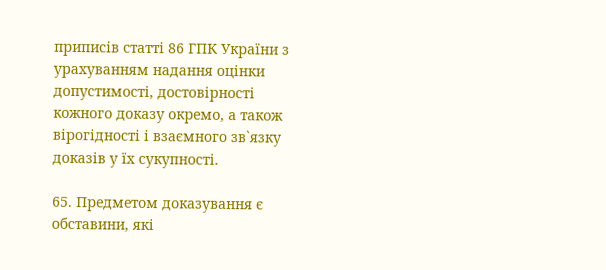приписів статті 86 ГПК України з урахуванням надання оцінки допустимості, достовірності кожного доказу окремо, а також вірогідності і взаємного зв`язку доказів у їх сукупності.

65. Предметом доказування є обставини, які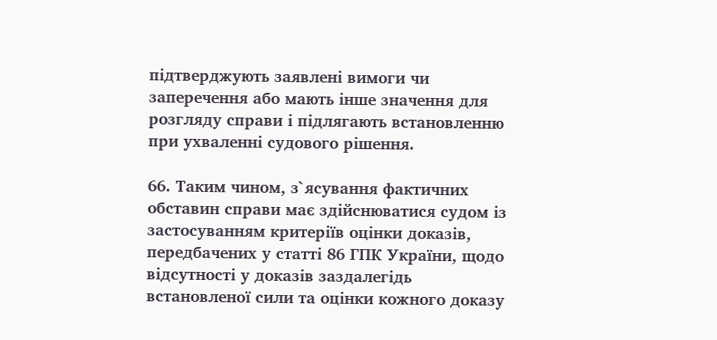підтверджують заявлені вимоги чи заперечення або мають інше значення для розгляду справи і підлягають встановленню при ухваленні судового рішення.

66. Таким чином, з`ясування фактичних обставин справи має здійснюватися судом із застосуванням критеріїв оцінки доказів, передбачених у статті 86 ГПК України, щодо відсутності у доказів заздалегідь встановленої сили та оцінки кожного доказу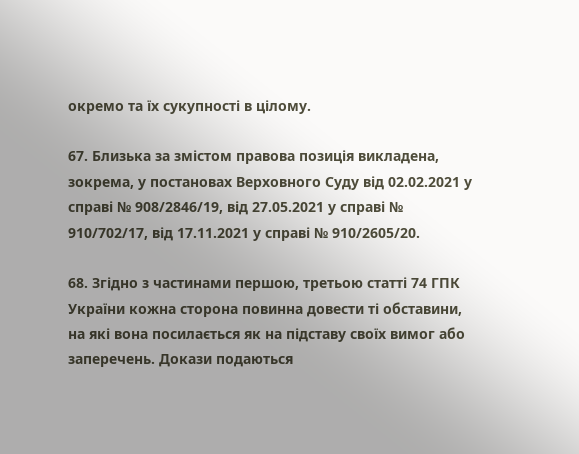окремо та їх сукупності в цілому.

67. Близька за змістом правова позиція викладена, зокрема, у постановах Верховного Суду від 02.02.2021 у справі № 908/2846/19, від 27.05.2021 у справі № 910/702/17, від 17.11.2021 у справі № 910/2605/20.

68. Згідно з частинами першою, третьою статті 74 ГПК України кожна сторона повинна довести ті обставини, на які вона посилається як на підставу своїх вимог або заперечень. Докази подаються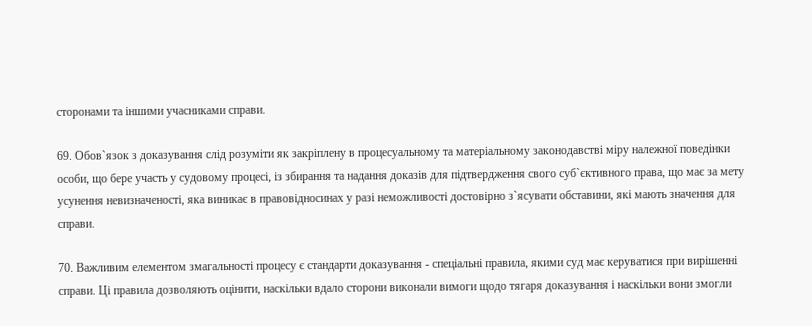сторонами та іншими учасниками справи.

69. Обов`язок з доказування слід розуміти як закріплену в процесуальному та матеріальному законодавстві міру належної поведінки особи, що бере участь у судовому процесі, із збирання та надання доказів для підтвердження свого суб`єктивного права, що має за мету усунення невизначеності, яка виникає в правовідносинах у разі неможливості достовірно з`ясувати обставини, які мають значення для справи.

70. Важливим елементом змагальності процесу є стандарти доказування - спеціальні правила, якими суд має керуватися при вирішенні справи. Ці правила дозволяють оцінити, наскільки вдало сторони виконали вимоги щодо тягаря доказування і наскільки вони змогли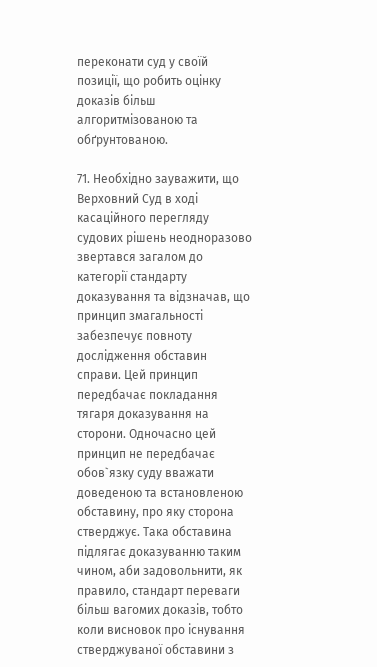переконати суд у своїй позиції, що робить оцінку доказів більш алгоритмізованою та обґрунтованою.

71. Необхідно зауважити, що Верховний Суд в ході касаційного перегляду судових рішень неодноразово звертався загалом до категорії стандарту доказування та відзначав, що принцип змагальності забезпечує повноту дослідження обставин справи. Цей принцип передбачає покладання тягаря доказування на сторони. Одночасно цей принцип не передбачає обов`язку суду вважати доведеною та встановленою обставину, про яку сторона стверджує. Така обставина підлягає доказуванню таким чином, аби задовольнити, як правило, стандарт переваги більш вагомих доказів, тобто коли висновок про існування стверджуваної обставини з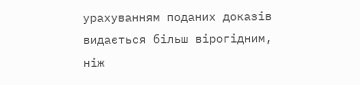урахуванням поданих доказів видається більш вірогідним, ніж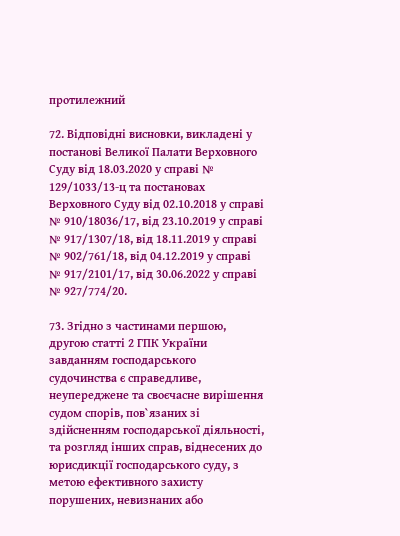протилежний

72. Відповідні висновки, викладені у постанові Великої Палати Верховного Суду від 18.03.2020 у справі № 129/1033/13-ц та постановах Верховного Суду від 02.10.2018 у справі № 910/18036/17, від 23.10.2019 у справі № 917/1307/18, від 18.11.2019 у справі № 902/761/18, від 04.12.2019 у справі № 917/2101/17, від 30.06.2022 у справі № 927/774/20.

73. Згідно з частинами першою, другою статті 2 ГПК України завданням господарського судочинства є справедливе, неупереджене та своєчасне вирішення судом спорів, пов`язаних зі здійсненням господарської діяльності, та розгляд інших справ, віднесених до юрисдикції господарського суду, з метою ефективного захисту порушених, невизнаних або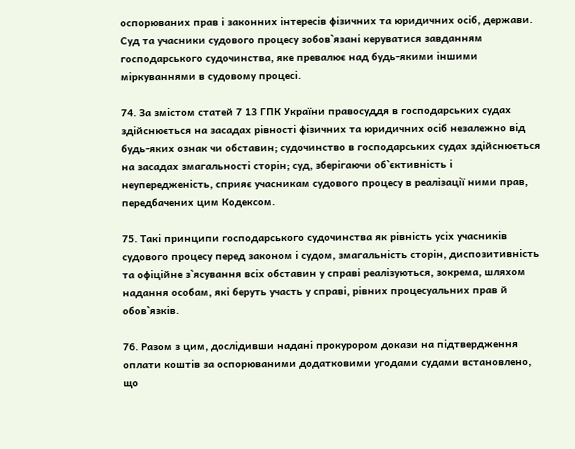оспорюваних прав і законних інтересів фізичних та юридичних осіб, держави. Суд та учасники судового процесу зобов`язані керуватися завданням господарського судочинства, яке превалює над будь-якими іншими міркуваннями в судовому процесі.

74. За змістом статей 7 13 ГПК України правосуддя в господарських судах здійснюється на засадах рівності фізичних та юридичних осіб незалежно від будь-яких ознак чи обставин; судочинство в господарських судах здійснюється на засадах змагальності сторін; суд, зберігаючи об`єктивність і неупередженість, сприяє учасникам судового процесу в реалізації ними прав, передбачених цим Кодексом.

75. Такі принципи господарського судочинства як рівність усіх учасників судового процесу перед законом і судом, змагальність сторін, диспозитивність та офіційне з`ясування всіх обставин у справі реалізуються, зокрема, шляхом надання особам, які беруть участь у справі, рівних процесуальних прав й обов`язків.

76. Разом з цим, дослідивши надані прокурором докази на підтвердження оплати коштів за оспорюваними додатковими угодами судами встановлено, що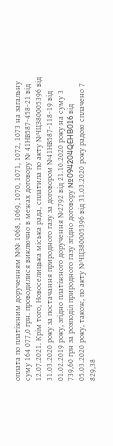оплата по платіжним дорученням №№ 1068, 1069, 1070, 1071, 1072, 1073 на загальну суму 164 077,0 грн. проводилися виключно в межах договору № 41НВ587-458-21 від 12.07.2021. Крім того, Новоселицька міська рада, сплатила по акту №ЧЦЗ80005396 від 31.03.2020 року за постачання природного газу за договором №41НВ587-118-19 від 01.02.2019 року, згідно платіжного доручення №2792 від 21.10.2020 року на суму 3 739,60 грн за розподіл природного газу згідно договору №094204QEHB016 від 05.03.2020 року, також, по акту №ЧЦЗ80005396 від 31.03.2020 року радою сплачено 7 829,38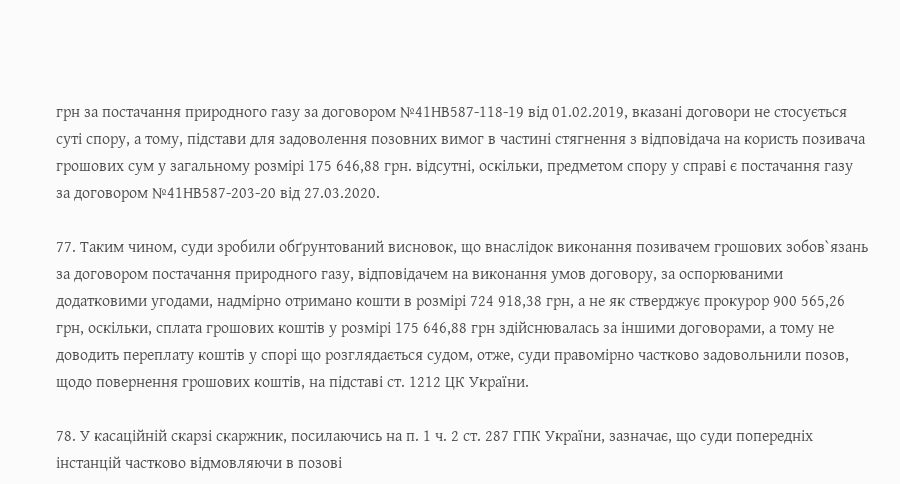грн за постачання природного газу за договором №41НВ587-118-19 від 01.02.2019, вказані договори не стосується суті спору, а тому, підстави для задоволення позовних вимог в частині стягнення з відповідача на користь позивача грошових сум у загальному розмірі 175 646,88 грн. відсутні, оскільки, предметом спору у справі є постачання газу за договором №41НВ587-203-20 від 27.03.2020.

77. Таким чином, суди зробили обґрунтований висновок, що внаслідок виконання позивачем грошових зобов`язань за договором постачання природного газу, відповідачем на виконання умов договору, за оспорюваними додатковими угодами, надмірно отримано кошти в розмірі 724 918,38 грн, а не як стверджує прокурор 900 565,26 грн, оскільки, сплата грошових коштів у розмірі 175 646,88 грн здійснювалась за іншими договорами, а тому не доводить переплату коштів у спорі що розглядається судом, отже, суди правомірно частково задовольнили позов, щодо повернення грошових коштів, на підставі ст. 1212 ЦК України.

78. У касаційній скарзі скаржник, посилаючись на п. 1 ч. 2 ст. 287 ГПК України, зазначає, що суди попередніх інстанцій частково відмовляючи в позові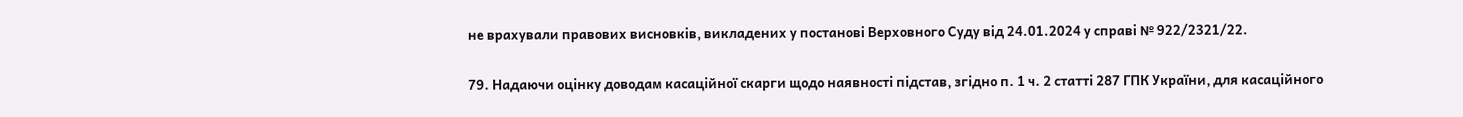не врахували правових висновків, викладених у постанові Верховного Суду від 24.01.2024 у справі № 922/2321/22.

79. Надаючи оцінку доводам касаційної скарги щодо наявності підстав, згідно п. 1 ч. 2 статті 287 ГПК України, для касаційного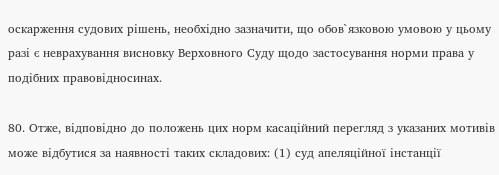оскарження судових рішень, необхідно зазначити, що обов`язковою умовою у цьому разі є неврахування висновку Верховного Суду щодо застосування норми права у подібних правовідносинах.

80. Отже, відповідно до положень цих норм касаційний перегляд з указаних мотивів може відбутися за наявності таких складових: (1) суд апеляційної інстанції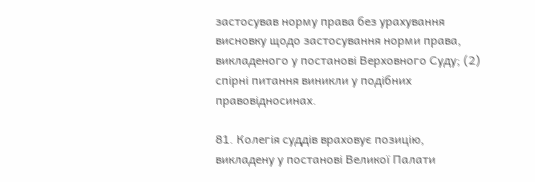застосував норму права без урахування висновку щодо застосування норми права, викладеного у постанові Верховного Суду; (2) спірні питання виникли у подібних правовідносинах.

81. Колегія суддів враховує позицію, викладену у постанові Великої Палати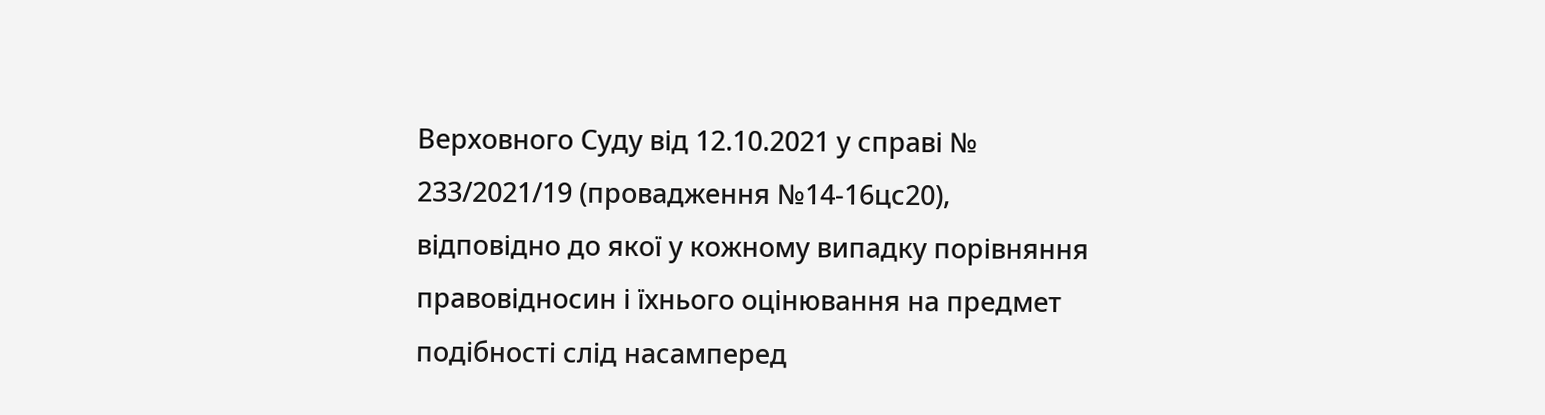Верховного Суду від 12.10.2021 у справі № 233/2021/19 (провадження №14-16цс20), відповідно до якої у кожному випадку порівняння правовідносин і їхнього оцінювання на предмет подібності слід насамперед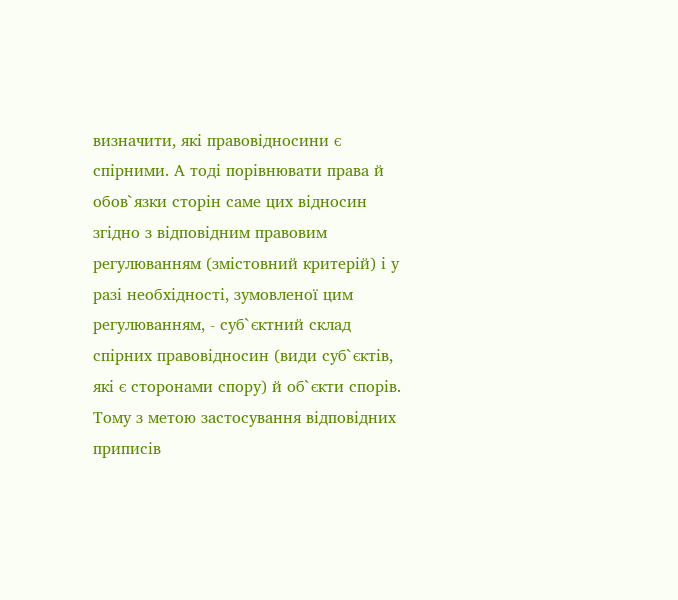визначити, які правовідносини є спірними. А тоді порівнювати права й обов`язки сторін саме цих відносин згідно з відповідним правовим регулюванням (змістовний критерій) і у разі необхідності, зумовленої цим регулюванням, - суб`єктний склад спірних правовідносин (види суб`єктів, які є сторонами спору) й об`єкти спорів. Тому з метою застосування відповідних приписів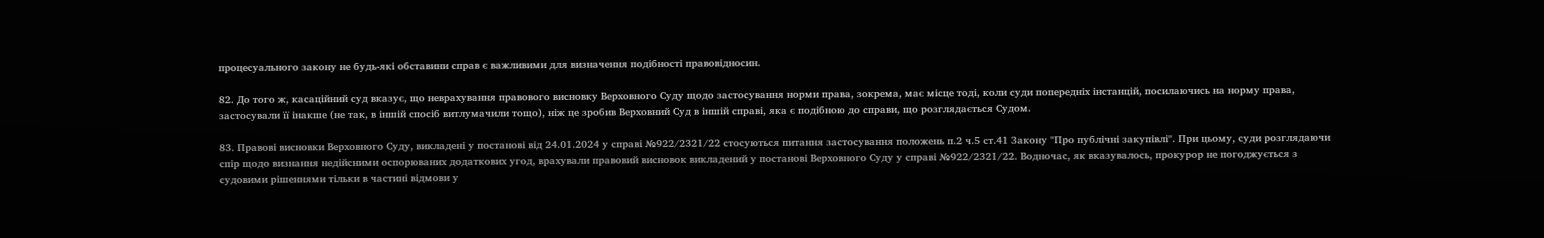процесуального закону не будь-які обставини справ є важливими для визначення подібності правовідносин.

82. До того ж, касаційний суд вказує, що неврахування правового висновку Верховного Суду щодо застосування норми права, зокрема, має місце тоді, коли суди попередніх інстанцій, посилаючись на норму права, застосували її інакше (не так, в іншій спосіб витлумачили тощо), ніж це зробив Верховний Суд в іншій справі, яка є подібною до справи, що розглядається Судом.

83. Правові висновки Верховного Суду, викладені у постанові від 24.01.2024 у справі №922/2321/22 стосуються питання застосування положень п.2 ч.5 ст.41 Закону "Про публічні закупівлі". При цьому, суди розглядаючи спір щодо визнання недійсними оспорюваних додаткових угод, врахували правовий висновок викладений у постанові Верховного Суду у справі №922/2321/22. Водночас, як вказувалось, прокурор не погоджується з судовими рішеннями тільки в частині відмови у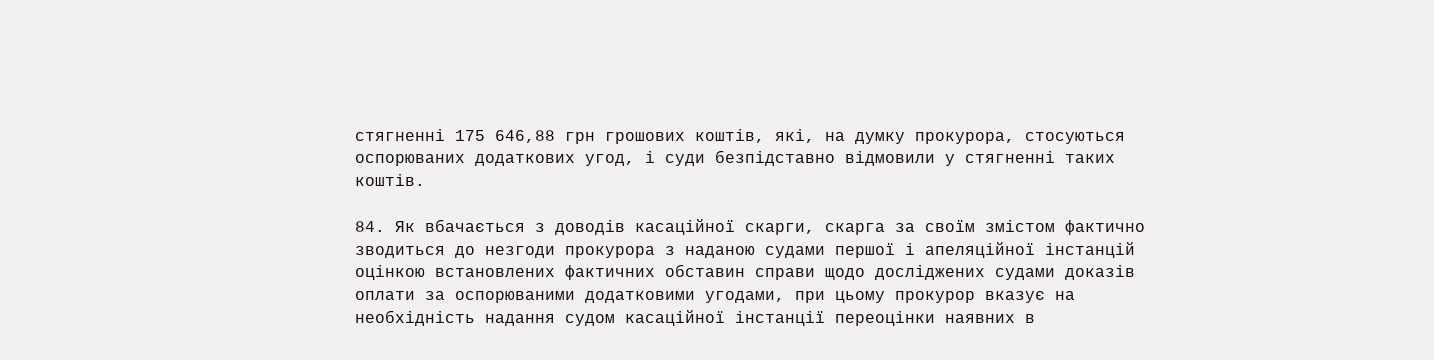стягненні 175 646,88 грн грошових коштів, які, на думку прокурора, стосуються оспорюваних додаткових угод, і суди безпідставно відмовили у стягненні таких коштів.

84. Як вбачається з доводів касаційної скарги, скарга за своїм змістом фактично зводиться до незгоди прокурора з наданою судами першої і апеляційної інстанцій оцінкою встановлених фактичних обставин справи щодо досліджених судами доказів оплати за оспорюваними додатковими угодами, при цьому прокурор вказує на необхідність надання судом касаційної інстанції переоцінки наявних в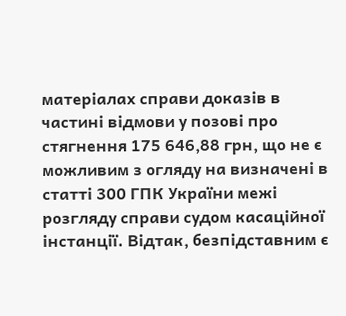матеріалах справи доказів в частині відмови у позові про стягнення 175 646,88 грн, що не є можливим з огляду на визначені в статті 300 ГПК України межі розгляду справи судом касаційної інстанції. Відтак, безпідставним є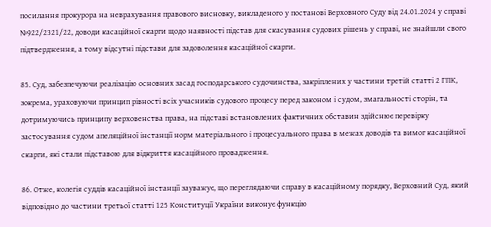посилання прокурора на неврахування правового висновку, викладеного у постанові Верховного Суду від 24.01.2024 у справі №922/2321/22, доводи касаційної скарги щодо наявності підстав для скасування судових рішень у справі, не знайшли свого підтвердження, а тому відсутні підстави для задоволення касаційної скарги.

85. Суд, забезпечуючи реалізацію основних засад господарського судочинства, закріплених у частини третій статті 2 ГПК, зокрема, ураховуючи принцип рівності всіх учасників судового процесу перед законом і судом, змагальності сторін, та дотримуючись принципу верховенства права, на підставі встановлених фактичних обставин здійснює перевірку застосування судом апеляційної інстанції норм матеріального і процесуального права в межах доводів та вимог касаційної скарги, які стали підставою для відкриття касаційного провадження.

86. Отже, колегія суддів касаційної інстанції зауважує, що переглядаючи справу в касаційному порядку, Верховний Суд, який відповідно до частини третьої статті 125 Конституції України виконує функцію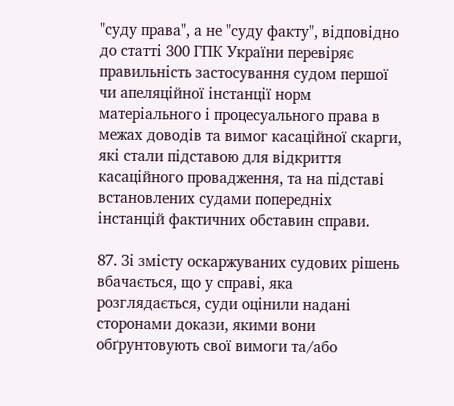"суду права", а не "суду факту", відповідно до статті 300 ГПК України перевіряє правильність застосування судом першої чи апеляційної інстанції норм матеріального і процесуального права в межах доводів та вимог касаційної скарги, які стали підставою для відкриття касаційного провадження, та на підставі встановлених судами попередніх інстанцій фактичних обставин справи.

87. Зі змісту оскаржуваних судових рішень вбачається, що у справі, яка розглядається, суди оцінили надані сторонами докази, якими вони обґрунтовують свої вимоги та/або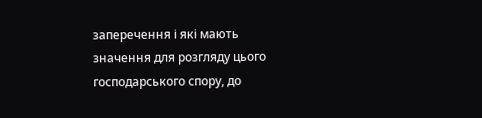заперечення і які мають значення для розгляду цього господарського спору, до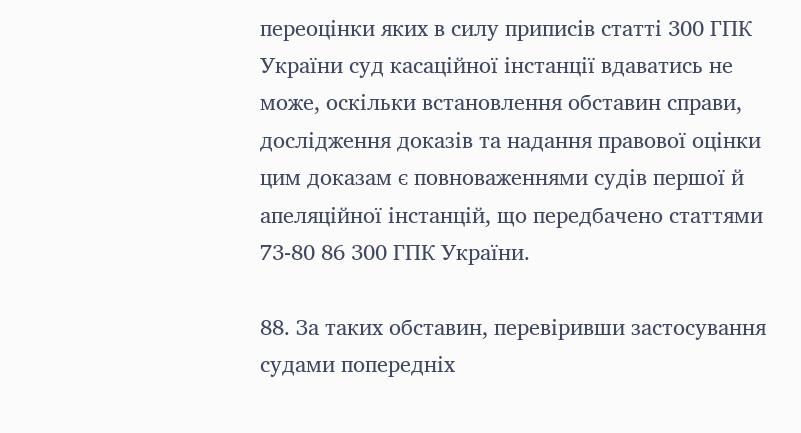переоцінки яких в силу приписів статті 300 ГПК України суд касаційної інстанції вдаватись не може, оскільки встановлення обставин справи, дослідження доказів та надання правової оцінки цим доказам є повноваженнями судів першої й апеляційної інстанцій, що передбачено статтями 73-80 86 300 ГПК України.

88. За таких обставин, перевіривши застосування судами попередніх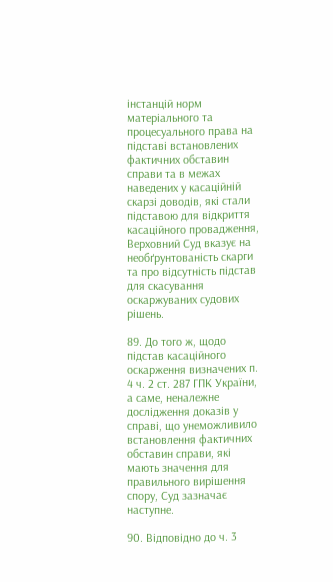інстанцій норм матеріального та процесуального права на підставі встановлених фактичних обставин справи та в межах наведених у касаційній скарзі доводів, які стали підставою для відкриття касаційного провадження, Верховний Суд вказує на необґрунтованість скарги та про відсутність підстав для скасування оскаржуваних судових рішень.

89. До того ж, щодо підстав касаційного оскарження визначених п. 4 ч. 2 ст. 287 ГПК України, а саме, неналежне дослідження доказів у справі, що унеможливило встановлення фактичних обставин справи, які мають значення для правильного вирішення спору, Суд зазначає наступне.

90. Відповідно до ч. 3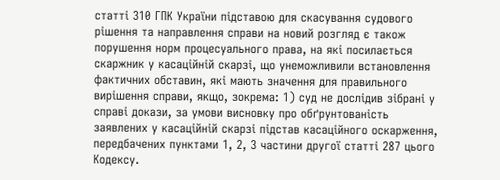статті 310 ГПК України підставою для скасування судового рішення та направлення справи на новий розгляд є також порушення норм процесуального права, на які посилається скаржник у касаційній скарзі, що унеможливили встановлення фактичних обставин, які мають значення для правильного вирішення справи, якщо, зокрема: 1) суд не дослідив зібрані у справі докази, за умови висновку про обґрунтованість заявлених у касаційній скарзі підстав касаційного оскарження, передбачених пунктами 1, 2, 3 частини другої статті 287 цього Кодексу.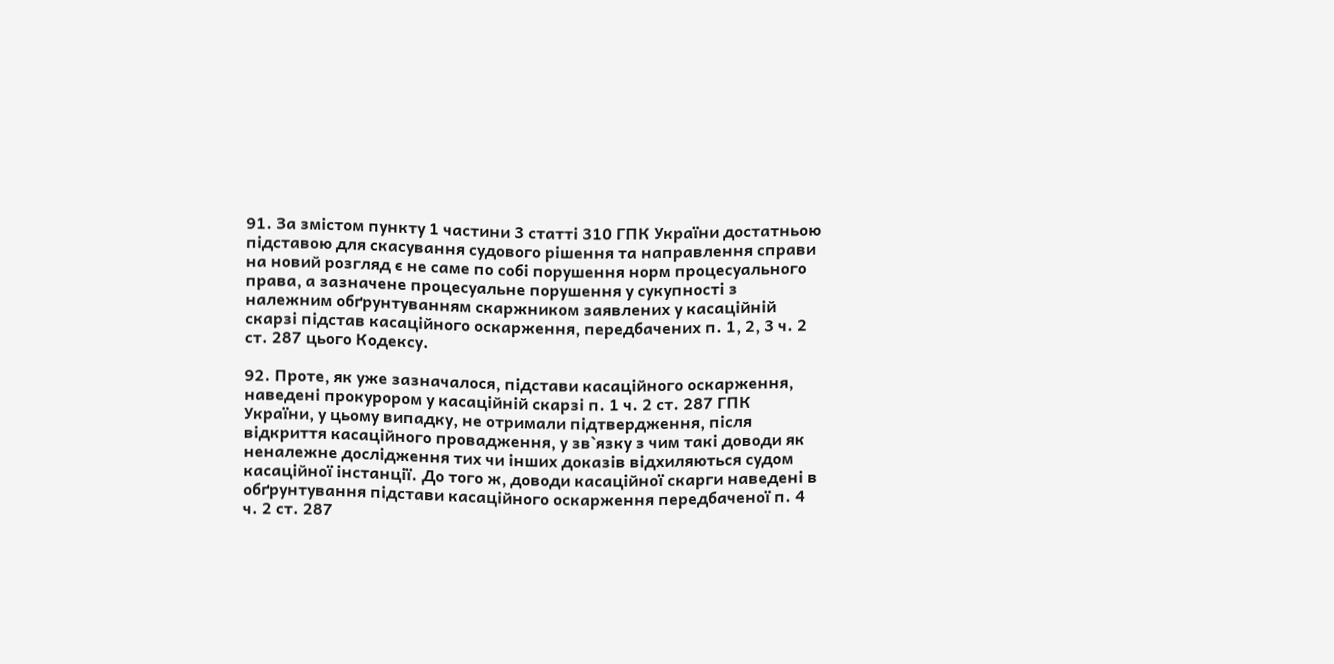91. За змістом пункту 1 частини 3 статті 310 ГПК України достатньою підставою для скасування судового рішення та направлення справи на новий розгляд є не саме по собі порушення норм процесуального права, а зазначене процесуальне порушення у сукупності з належним обґрунтуванням скаржником заявлених у касаційній скарзі підстав касаційного оскарження, передбачених п. 1, 2, 3 ч. 2 ст. 287 цього Кодексу.

92. Проте, як уже зазначалося, підстави касаційного оскарження, наведені прокурором у касаційній скарзі п. 1 ч. 2 ст. 287 ГПК України, у цьому випадку, не отримали підтвердження, після відкриття касаційного провадження, у зв`язку з чим такі доводи як неналежне дослідження тих чи інших доказів відхиляються судом касаційної інстанції. До того ж, доводи касаційної скарги наведені в обґрунтування підстави касаційного оскарження передбаченої п. 4 ч. 2 ст. 287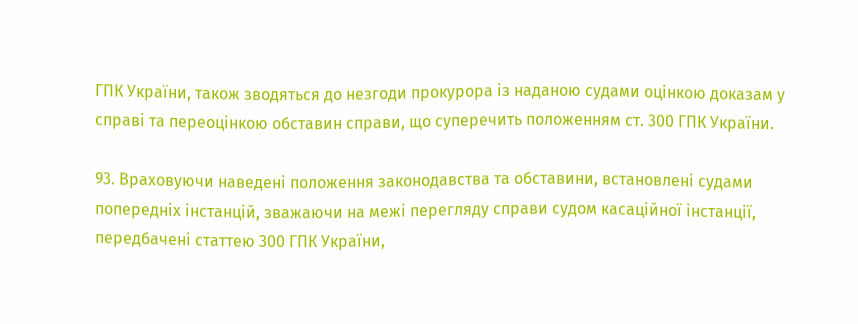ГПК України, також зводяться до незгоди прокурора із наданою судами оцінкою доказам у справі та переоцінкою обставин справи, що суперечить положенням ст. 300 ГПК України.

93. Враховуючи наведені положення законодавства та обставини, встановлені судами попередніх інстанцій, зважаючи на межі перегляду справи судом касаційної інстанції, передбачені статтею 300 ГПК України,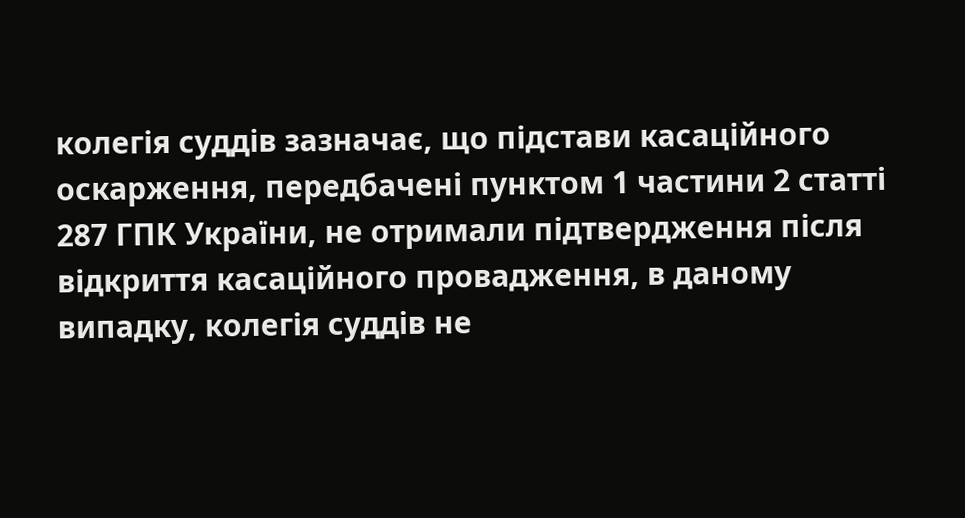колегія суддів зазначає, що підстави касаційного оскарження, передбачені пунктом 1 частини 2 статті 287 ГПК України, не отримали підтвердження після відкриття касаційного провадження, в даному випадку, колегія суддів не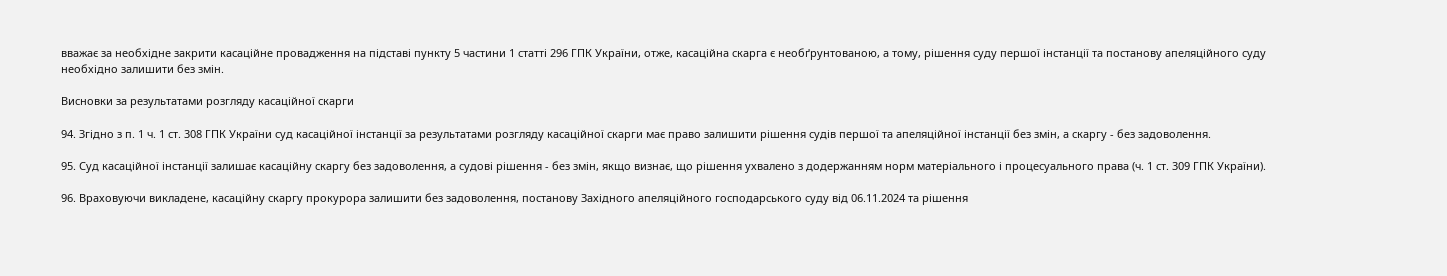вважає за необхідне закрити касаційне провадження на підставі пункту 5 частини 1 статті 296 ГПК України, отже, касаційна скарга є необґрунтованою, а тому, рішення суду першої інстанції та постанову апеляційного суду необхідно залишити без змін.

Висновки за результатами розгляду касаційної скарги

94. Згідно з п. 1 ч. 1 ст. 308 ГПК України суд касаційної інстанції за результатами розгляду касаційної скарги має право залишити рішення судів першої та апеляційної інстанції без змін, а скаргу - без задоволення.

95. Суд касаційної інстанції залишає касаційну скаргу без задоволення, а судові рішення - без змін, якщо визнає, що рішення ухвалено з додержанням норм матеріального і процесуального права (ч. 1 ст. 309 ГПК України).

96. Враховуючи викладене, касаційну скаргу прокурора залишити без задоволення, постанову Західного апеляційного господарського суду від 06.11.2024 та рішення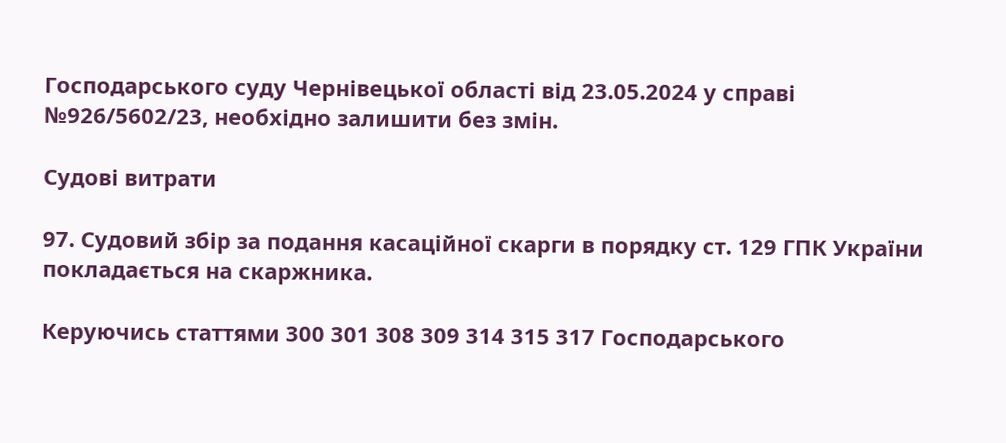Господарського суду Чернівецької області від 23.05.2024 у справі №926/5602/23, необхідно залишити без змін.

Судові витрати

97. Судовий збір за подання касаційної скарги в порядку ст. 129 ГПК України покладається на скаржника.

Керуючись статтями 300 301 308 309 314 315 317 Господарського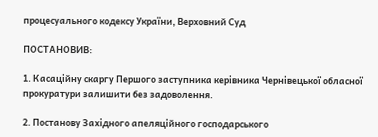процесуального кодексу України, Верховний Суд

ПОСТАНОВИВ:

1. Касаційну скаргу Першого заступника керівника Чернівецької обласної прокуратури залишити без задоволення.

2. Постанову Західного апеляційного господарського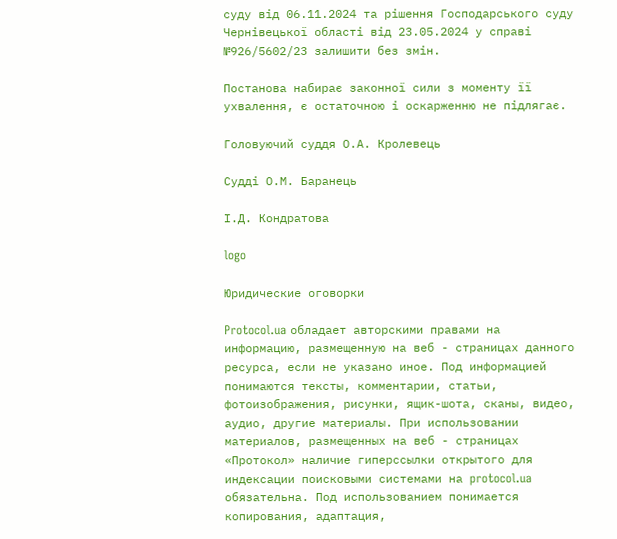суду від 06.11.2024 та рішення Господарського суду Чернівецької області від 23.05.2024 у справі №926/5602/23 залишити без змін.

Постанова набирає законної сили з моменту її ухвалення, є остаточною і оскарженню не підлягає.

Головуючий суддя О.А. Кролевець

Судді О.М. Баранець

І.Д. Кондратова

logo

Юридические оговорки

Protocol.ua обладает авторскими правами на информацию, размещенную на веб - страницах данного ресурса, если не указано иное. Под информацией понимаются тексты, комментарии, статьи, фотоизображения, рисунки, ящик-шота, сканы, видео, аудио, другие материалы. При использовании материалов, размещенных на веб - страницах «Протокол» наличие гиперссылки открытого для индексации поисковыми системами на protocol.ua обязательна. Под использованием понимается копирования, адаптация,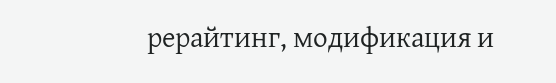рерайтинг, модификация и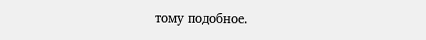тому подобное.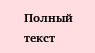Полный текст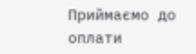Приймаємо до оплати